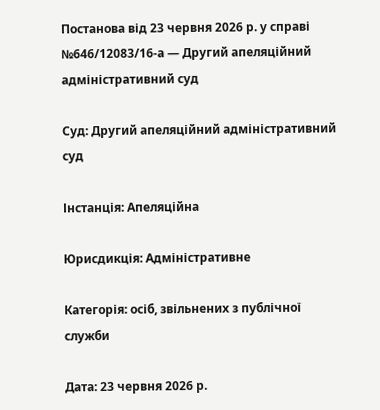Постанова від 23 червня 2026 р. у справі №646/12083/16-а — Другий апеляційний адміністративний суд

Суд: Другий апеляційний адміністративний суд

Інстанція: Апеляційна

Юрисдикція: Адміністративне

Категорія: осіб, звільнених з публічної служби

Дата: 23 червня 2026 р.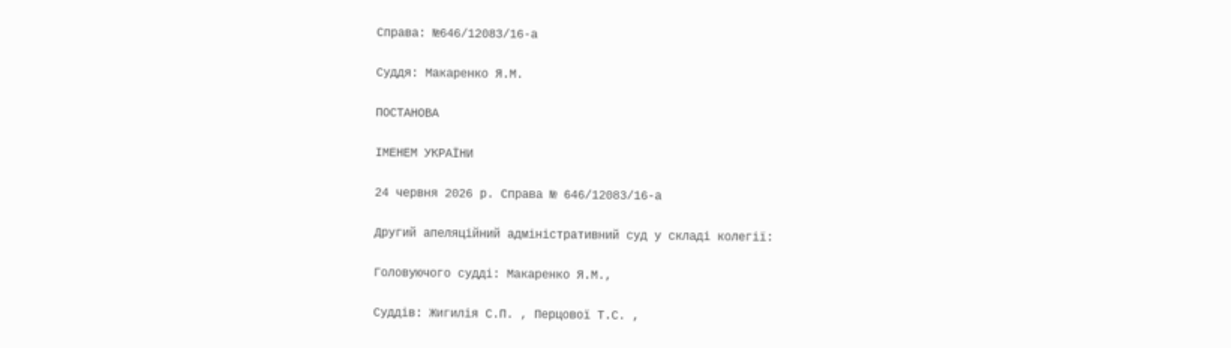Справа: №646/12083/16-а

Суддя: Макаренко Я.М.

ПОСТАНОВА

ІМЕНЕМ УКРАЇНИ

24 червня 2026 р. Справа № 646/12083/16-а

Другий апеляційний адміністративний суд у складі колегії:

Головуючого судді: Макаренко Я.М.,

Суддів: Жигилія С.П. , Перцової Т.С. ,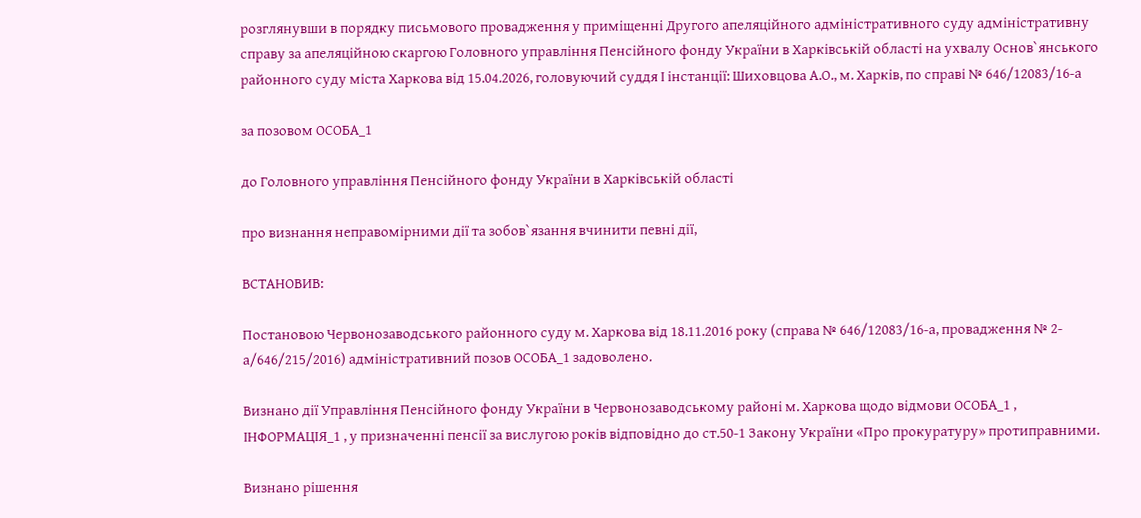розглянувши в порядку письмового провадження у приміщенні Другого апеляційного адміністративного суду адміністративну справу за апеляційною скаргою Головного управління Пенсійного фонду України в Харківській області на ухвалу Основ`янського районного суду міста Харкова від 15.04.2026, головуючий суддя І інстанції: Шиховцова А.О., м. Харків, по справі № 646/12083/16-а

за позовом ОСОБА_1

до Головного управління Пенсійного фонду України в Харківській області

про визнання неправомірними дії та зобов`язання вчинити певні дії,

ВСТАНОВИВ:

Постановою Червонозаводського районного суду м. Харкова від 18.11.2016 року (справа № 646/12083/16-а, провадження № 2-а/646/215/2016) адміністративний позов ОСОБА_1 задоволено.

Визнано дії Управління Пенсійного фонду України в Червонозаводському районі м. Харкова щодо відмови ОСОБА_1 , ІНФОРМАЦІЯ_1 , у призначенні пенсії за вислугою років відповідно до ст.50-1 Закону України «Про прокуратуру» протиправними.

Визнано рішення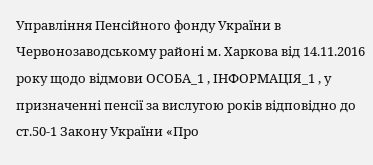Управління Пенсійного фонду України в Червонозаводському районі м. Харкова від 14.11.2016 року щодо відмови ОСОБА_1 , ІНФОРМАЦІЯ_1 , у призначенні пенсії за вислугою років відповідно до ст.50-1 Закону України «Про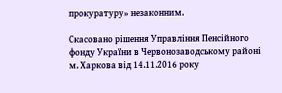прокуратуру» незаконним.

Скасовано рішення Управління Пенсійного фонду України в Червонозаводському районі м. Харкова від 14.11.2016 року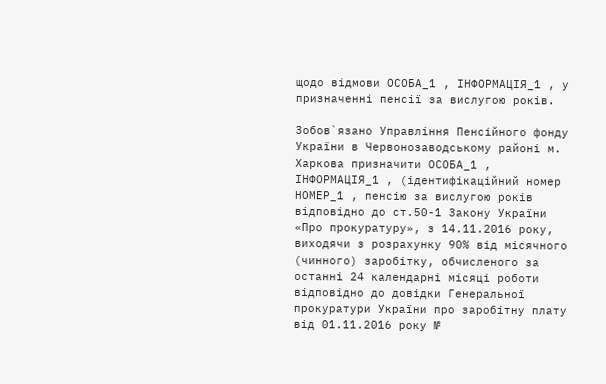щодо відмови ОСОБА_1 , ІНФОРМАЦІЯ_1 , у призначенні пенсії за вислугою років.

Зобов`язано Управління Пенсійного фонду України в Червонозаводському районі м. Харкова призначити ОСОБА_1 , ІНФОРМАЦІЯ_1 , (ідентифікаційний номер НОМЕР_1 , пенсію за вислугою років відповідно до ст.50-1 Закону України «Про прокуратуру», з 14.11.2016 року, виходячи з розрахунку 90% від місячного (чинного) заробітку, обчисленого за останні 24 календарні місяці роботи відповідно до довідки Генеральної прокуратури України про заробітну плату від 01.11.2016 року №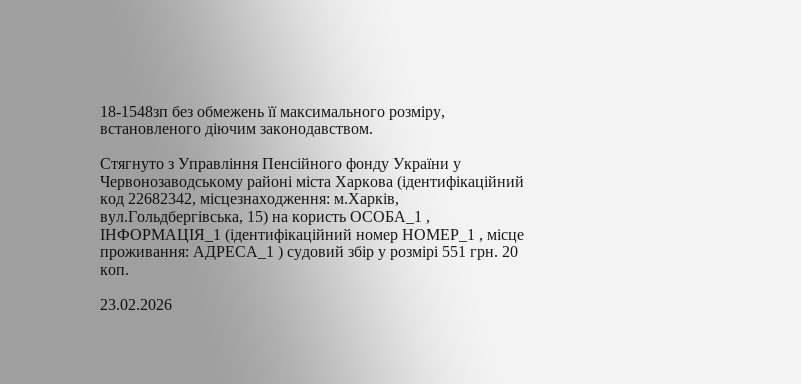18-1548зп без обмежень її максимального розміру, встановленого діючим законодавством.

Стягнуто з Управління Пенсійного фонду України у Червонозаводському районі міста Харкова (ідентифікаційний код 22682342, місцезнаходження: м.Харків, вул.Гольдбергівська, 15) на користь ОСОБА_1 , ІНФОРМАЦІЯ_1 (ідентифікаційний номер НОМЕР_1 , місце проживання: АДРЕСА_1 ) судовий збір у розмірі 551 грн. 20 коп.

23.02.2026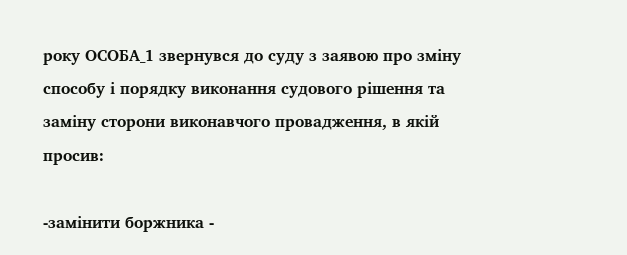року ОСОБА_1 звернувся до суду з заявою про зміну способу і порядку виконання судового рішення та заміну сторони виконавчого провадження, в якій просив:

-замінити боржника -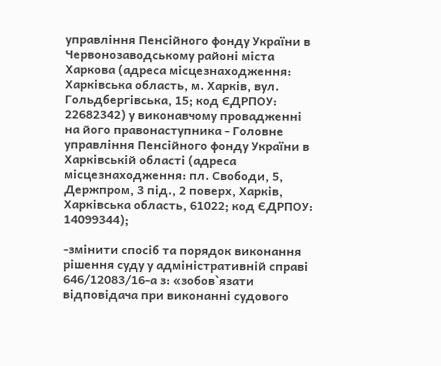управління Пенсійного фонду України в Червонозаводському районі міста Харкова (адреса місцезнаходження: Харківська область, м. Харків, вул. Гольдбергівська, 15; код ЄДРПОУ: 22682342) у виконавчому провадженні на його правонаступника - Головне управління Пенсійного фонду України в Харківській області (адреса місцезнаходження: пл. Свободи, 5, Держпром, 3 під., 2 поверх, Харків, Харківська область, 61022; код ЄДРПОУ: 14099344);

-змінити спосіб та порядок виконання рішення суду у адміністративній справі 646/12083/16-а з: «зобов`язати відповідача при виконанні судового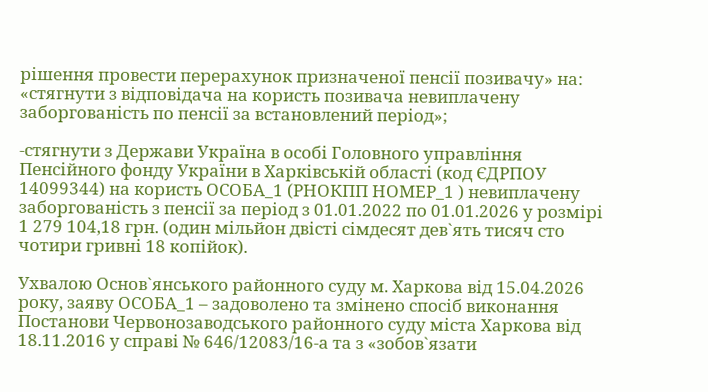рішення провести перерахунок призначеної пенсії позивачу» на: «стягнути з відповідача на користь позивача невиплачену заборгованість по пенсії за встановлений період»;

-стягнути з Держави Україна в особі Головного управління Пенсійного фонду України в Харківській області (код ЄДРПОУ 14099344) на користь ОСОБА_1 (РНОКПП НОМЕР_1 ) невиплачену заборгованість з пенсії за період з 01.01.2022 по 01.01.2026 у розмірі 1 279 104,18 грн. (один мільйон двісті сімдесят дев`ять тисяч сто чотири гривні 18 копійок).

Ухвалою Основ`янського районного суду м. Харкова від 15.04.2026 року, заяву ОСОБА_1 – задоволено та змінено спосіб виконання Постанови Червонозаводського районного суду міста Харкова від 18.11.2016 у справі № 646/12083/16-а та з «зобов`язати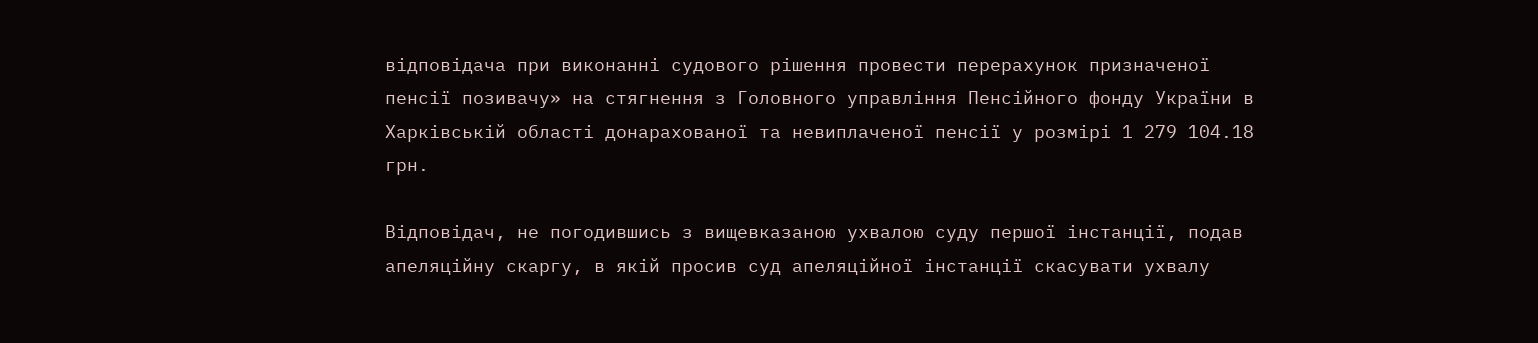відповідача при виконанні судового рішення провести перерахунок призначеної пенсії позивачу» на стягнення з Головного управління Пенсійного фонду України в Харківській області донарахованої та невиплаченої пенсії у розмірі 1 279 104.18 грн.

Відповідач, не погодившись з вищевказаною ухвалою суду першої інстанції, подав апеляційну скаргу, в якій просив суд апеляційної інстанції скасувати ухвалу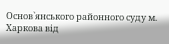Основ`янського районного суду м. Харкова від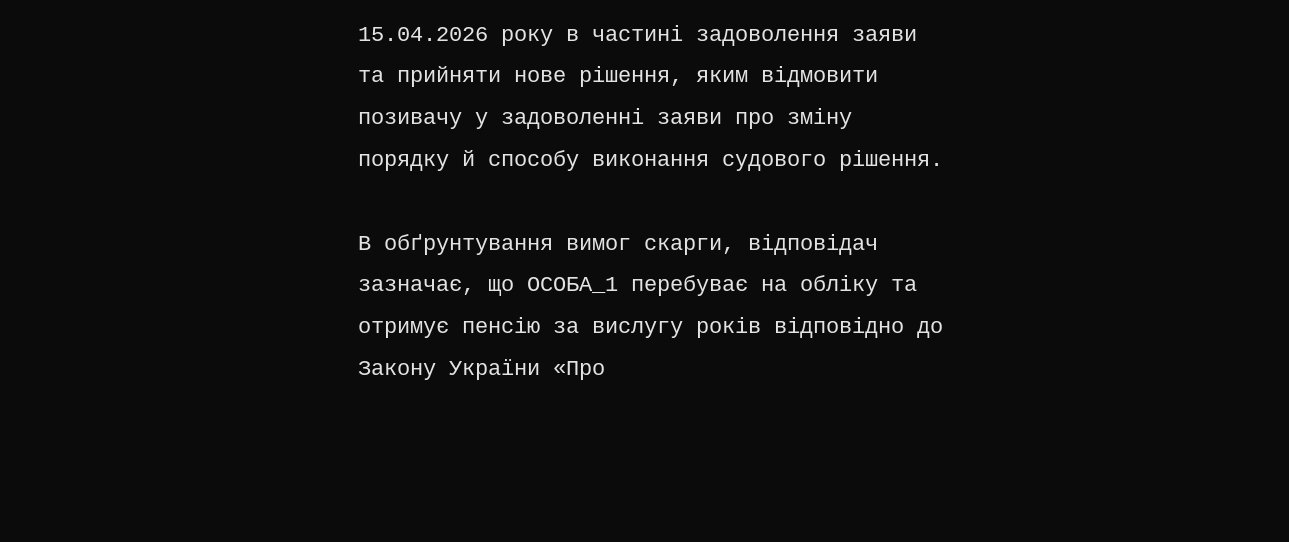15.04.2026 року в частині задоволення заяви та прийняти нове рішення, яким відмовити позивачу у задоволенні заяви про зміну порядку й способу виконання судового рішення.

В обґрунтування вимог скарги, відповідач зазначає, що ОСОБА_1 перебуває на обліку та отримує пенсію за вислугу років відповідно до Закону України «Про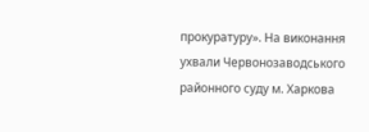прокуратуру». На виконання ухвали Червонозаводського районного суду м. Харкова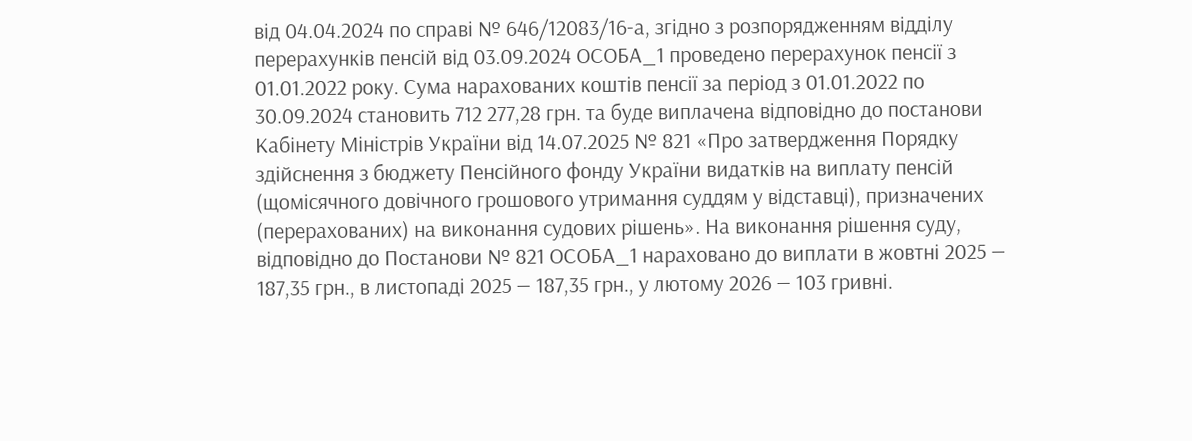від 04.04.2024 по справі № 646/12083/16-а, згідно з розпорядженням відділу перерахунків пенсій від 03.09.2024 ОСОБА_1 проведено перерахунок пенсії з 01.01.2022 року. Сума нарахованих коштів пенсії за період з 01.01.2022 по 30.09.2024 становить 712 277,28 грн. та буде виплачена відповідно до постанови Кабінету Міністрів України від 14.07.2025 № 821 «Про затвердження Порядку здійснення з бюджету Пенсійного фонду України видатків на виплату пенсій (щомісячного довічного грошового утримання суддям у відставці), призначених (перерахованих) на виконання судових рішень». На виконання рішення суду, відповідно до Постанови № 821 ОСОБА_1 нараховано до виплати в жовтні 2025 — 187,35 грн., в листопаді 2025 — 187,35 грн., у лютому 2026 — 103 гривні.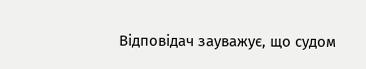Відповідач зауважує, що судом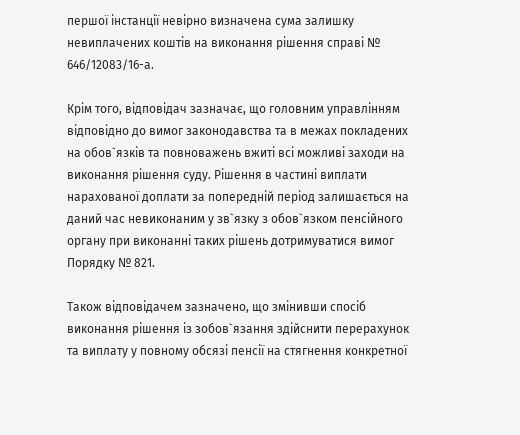першої інстанції невірно визначена сума залишку невиплачених коштів на виконання рішення справі № 646/12083/16-а.

Крім того, відповідач зазначає, що головним управлінням відповідно до вимог законодавства та в межах покладених на обов`язків та повноважень вжиті всі можливі заходи на виконання рішення суду. Рішення в частині виплати нарахованої доплати за попередній період залишається на даний час невиконаним у зв`язку з обов`язком пенсійного органу при виконанні таких рішень дотримуватися вимог Порядку № 821.

Також відповідачем зазначено, що змінивши спосіб виконання рішення із зобов`язання здійснити перерахунок та виплату у повному обсязі пенсії на стягнення конкретної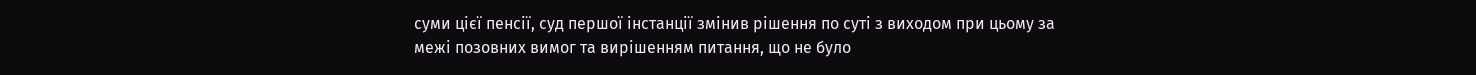суми цієї пенсії, суд першої інстанції змінив рішення по суті з виходом при цьому за межі позовних вимог та вирішенням питання, що не було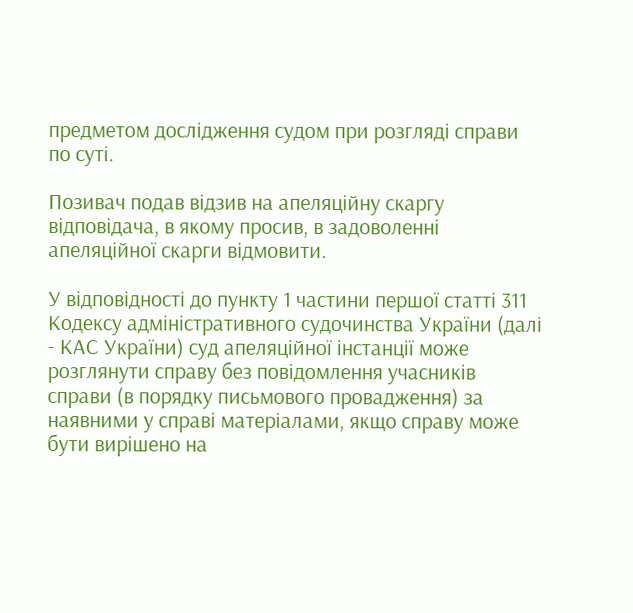предметом дослідження судом при розгляді справи по суті.

Позивач подав відзив на апеляційну скаргу відповідача, в якому просив, в задоволенні апеляційної скарги відмовити.

У відповідності до пункту 1 частини першої статті 311 Кодексу адміністративного судочинства України (далі - КАС України) суд апеляційної інстанції може розглянути справу без повідомлення учасників справи (в порядку письмового провадження) за наявними у справі матеріалами, якщо справу може бути вирішено на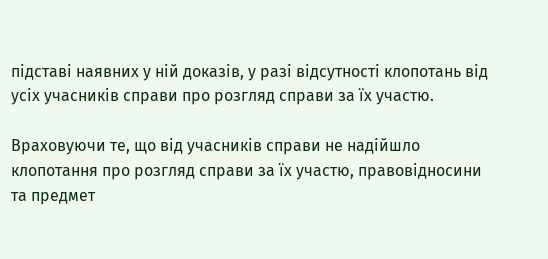підставі наявних у ній доказів, у разі відсутності клопотань від усіх учасників справи про розгляд справи за їх участю.

Враховуючи те, що від учасників справи не надійшло клопотання про розгляд справи за їх участю, правовідносини та предмет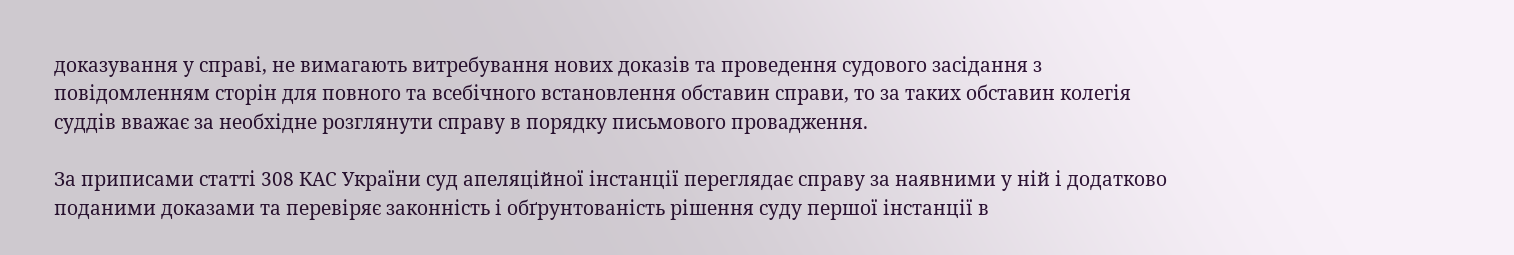доказування у справі, не вимагають витребування нових доказів та проведення судового засідання з повідомленням сторін для повного та всебічного встановлення обставин справи, то за таких обставин колегія суддів вважає за необхідне розглянути справу в порядку письмового провадження.

За приписами статті 308 КАС України суд апеляційної інстанції переглядає справу за наявними у ній і додатково поданими доказами та перевіряє законність і обґрунтованість рішення суду першої інстанції в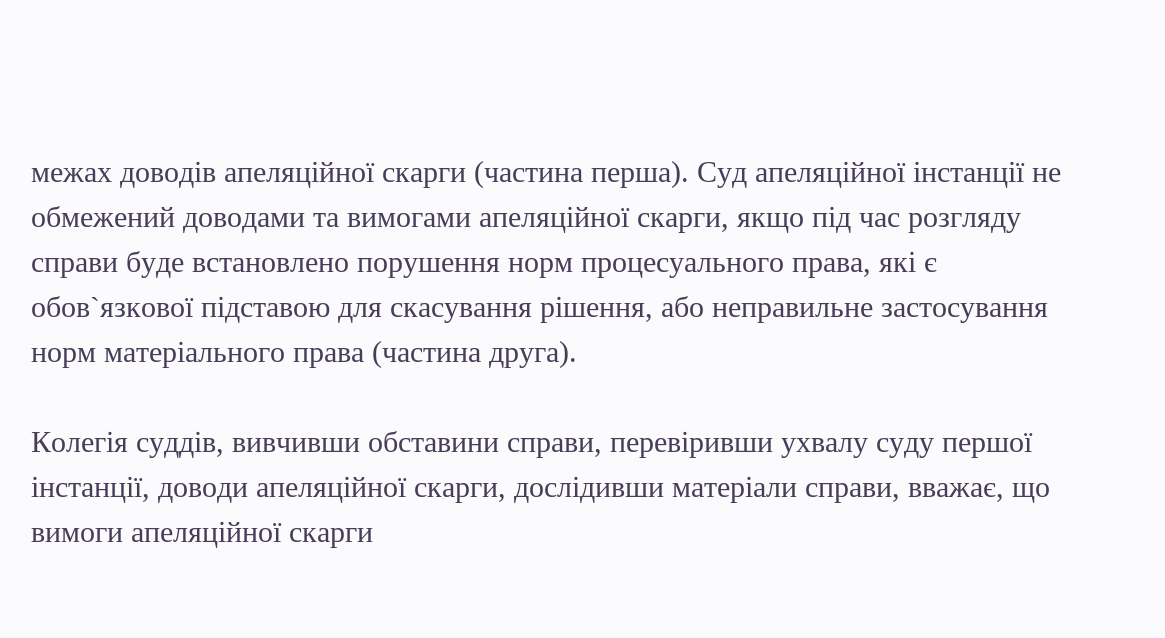межах доводів апеляційної скарги (частина перша). Суд апеляційної інстанції не обмежений доводами та вимогами апеляційної скарги, якщо під час розгляду справи буде встановлено порушення норм процесуального права, які є обов`язкової підставою для скасування рішення, або неправильне застосування норм матеріального права (частина друга).

Колегія суддів, вивчивши обставини справи, перевіривши ухвалу суду першої інстанції, доводи апеляційної скарги, дослідивши матеріали справи, вважає, що вимоги апеляційної скарги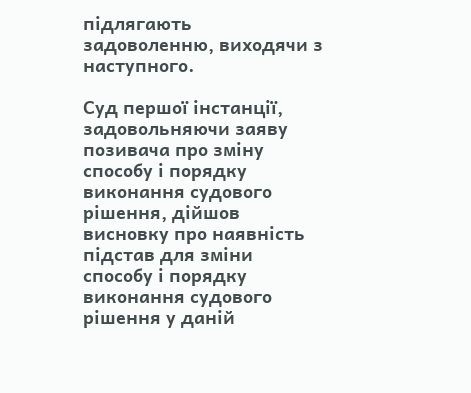підлягають задоволенню, виходячи з наступного.

Суд першої інстанції, задовольняючи заяву позивача про зміну способу і порядку виконання судового рішення, дійшов висновку про наявність підстав для зміни способу і порядку виконання судового рішення у даній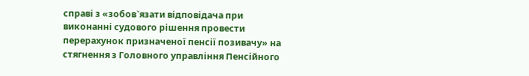справі з «зобов`язати відповідача при виконанні судового рішення провести перерахунок призначеної пенсії позивачу» на стягнення з Головного управління Пенсійного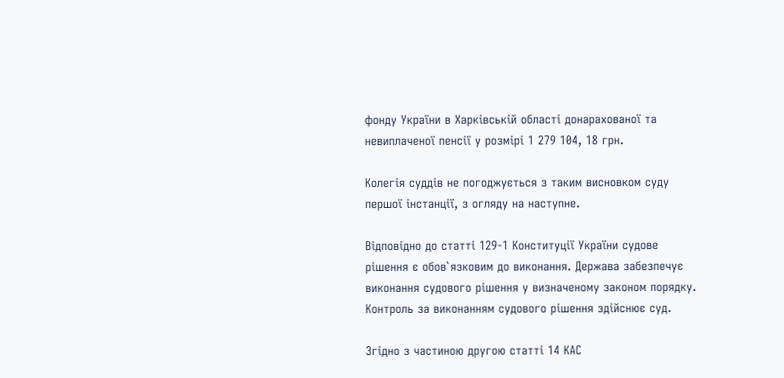фонду України в Харківській області донарахованої та невиплаченої пенсії у розмірі 1 279 104, 18 грн.

Колегія суддів не погоджується з таким висновком суду першої інстанції, з огляду на наступне.

Відповідно до статті 129-1 Конституції України судове рішення є обов`язковим до виконання. Держава забезпечує виконання судового рішення у визначеному законом порядку. Контроль за виконанням судового рішення здійснює суд.

Згідно з частиною другою статті 14 КАС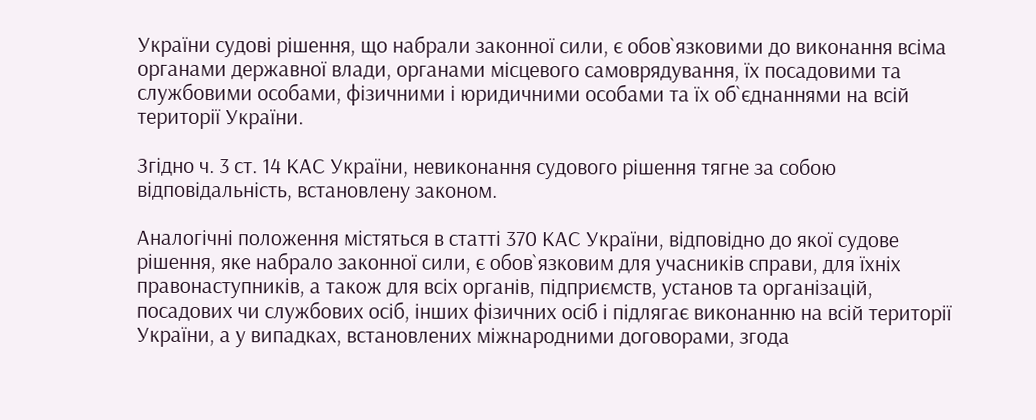України судові рішення, що набрали законної сили, є обов`язковими до виконання всіма органами державної влади, органами місцевого самоврядування, їх посадовими та службовими особами, фізичними і юридичними особами та їх об`єднаннями на всій території України.

Згідно ч. 3 ст. 14 КАС України, невиконання судового рішення тягне за собою відповідальність, встановлену законом.

Аналогічні положення містяться в статті 370 КАС України, відповідно до якої судове рішення, яке набрало законної сили, є обов`язковим для учасників справи, для їхніх правонаступників, а також для всіх органів, підприємств, установ та організацій, посадових чи службових осіб, інших фізичних осіб і підлягає виконанню на всій території України, а у випадках, встановлених міжнародними договорами, згода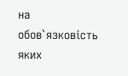на обов`язковість яких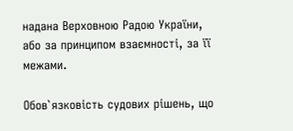надана Верховною Радою України, або за принципом взаємності, за її межами.

Обов`язковість судових рішень, що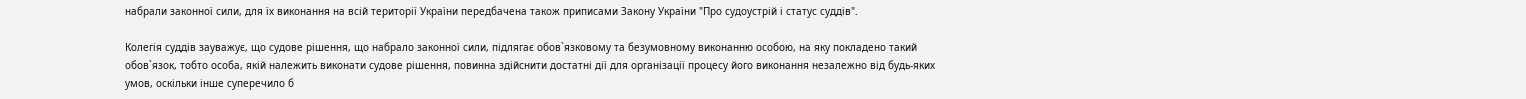набрали законної сили, для їх виконання на всій території України передбачена також приписами Закону України "Про судоустрій і статус суддів".

Колегія суддів зауважує, що судове рішення, що набрало законної сили, підлягає обов`язковому та безумовному виконанню особою, на яку покладено такий обов`язок, тобто особа, якій належить виконати судове рішення, повинна здійснити достатні дії для організації процесу його виконання незалежно від будь-яких умов, оскільки інше суперечило б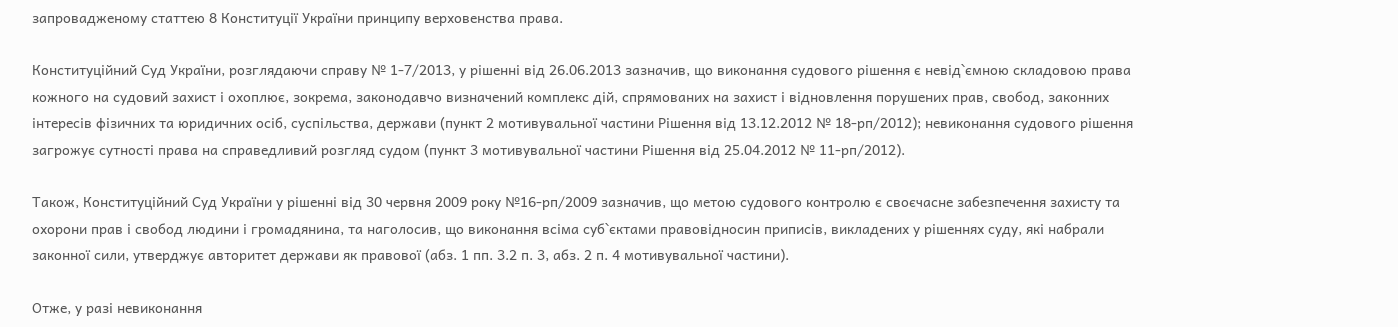запровадженому статтею 8 Конституції України принципу верховенства права.

Конституційний Суд України, розглядаючи справу № 1-7/2013, у рішенні від 26.06.2013 зазначив, що виконання судового рішення є невід`ємною складовою права кожного на судовий захист і охоплює, зокрема, законодавчо визначений комплекс дій, спрямованих на захист і відновлення порушених прав, свобод, законних інтересів фізичних та юридичних осіб, суспільства, держави (пункт 2 мотивувальної частини Рішення від 13.12.2012 № 18-рп/2012); невиконання судового рішення загрожує сутності права на справедливий розгляд судом (пункт 3 мотивувальної частини Рішення від 25.04.2012 № 11-рп/2012).

Також, Конституційний Суд України у рішенні від 30 червня 2009 року №16-рп/2009 зазначив, що метою судового контролю є своєчасне забезпечення захисту та охорони прав і свобод людини і громадянина, та наголосив, що виконання всіма суб`єктами правовідносин приписів, викладених у рішеннях суду, які набрали законної сили, утверджує авторитет держави як правової (абз. 1 пп. 3.2 п. 3, абз. 2 п. 4 мотивувальної частини).

Отже, у разі невиконання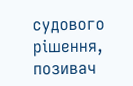судового рішення, позивач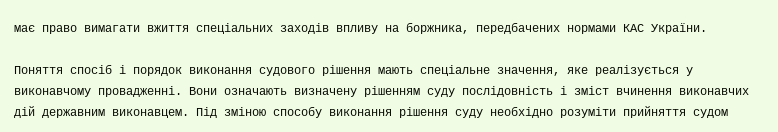має право вимагати вжиття спеціальних заходів впливу на боржника, передбачених нормами КАС України.

Поняття спосіб і порядок виконання судового рішення мають спеціальне значення, яке реалізується у виконавчому провадженні. Вони означають визначену рішенням суду послідовність і зміст вчинення виконавчих дій державним виконавцем. Під зміною способу виконання рішення суду необхідно розуміти прийняття судом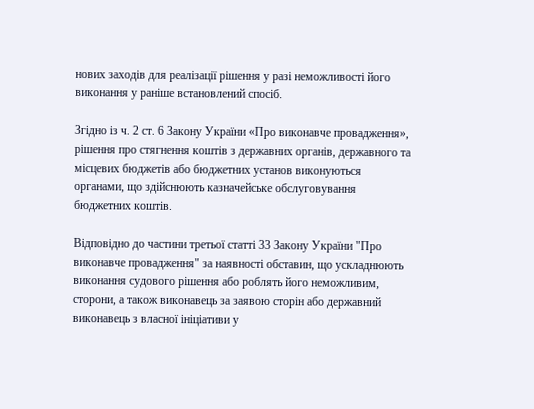нових заходів для реалізації рішення у разі неможливості його виконання у раніше встановлений спосіб.

Згідно із ч. 2 ст. 6 Закону України «Про виконавче провадження», рішення про стягнення коштів з державних органів, державного та місцевих бюджетів або бюджетних установ виконуються органами, що здійснюють казначейське обслуговування бюджетних коштів.

Відповідно до частини третьої статті 33 Закону України "Про виконавче провадження" за наявності обставин, що ускладнюють виконання судового рішення або роблять його неможливим, сторони, а також виконавець за заявою сторін або державний виконавець з власної ініціативи у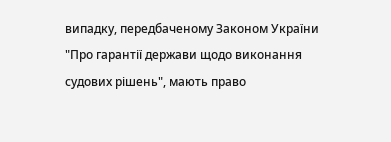випадку, передбаченому Законом України "Про гарантії держави щодо виконання судових рішень", мають право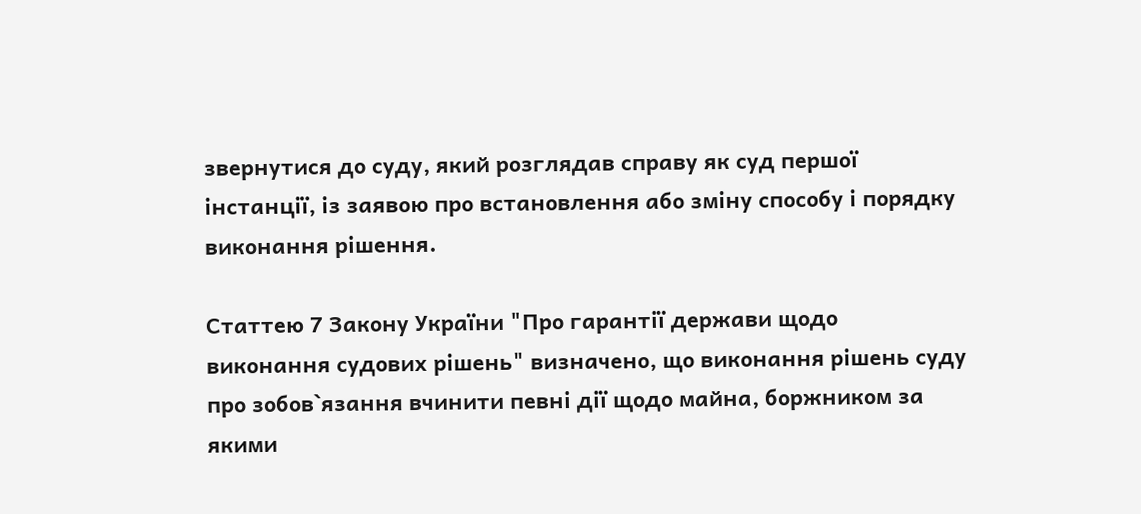звернутися до суду, який розглядав справу як суд першої інстанції, із заявою про встановлення або зміну способу і порядку виконання рішення.

Статтею 7 Закону України "Про гарантії держави щодо виконання судових рішень" визначено, що виконання рішень суду про зобов`язання вчинити певні дії щодо майна, боржником за якими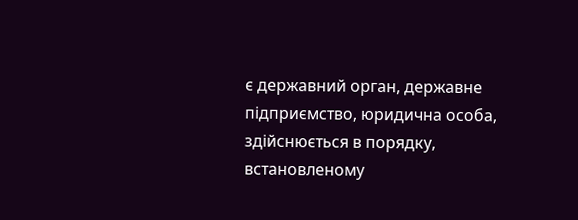є державний орган, державне підприємство, юридична особа, здійснюється в порядку, встановленому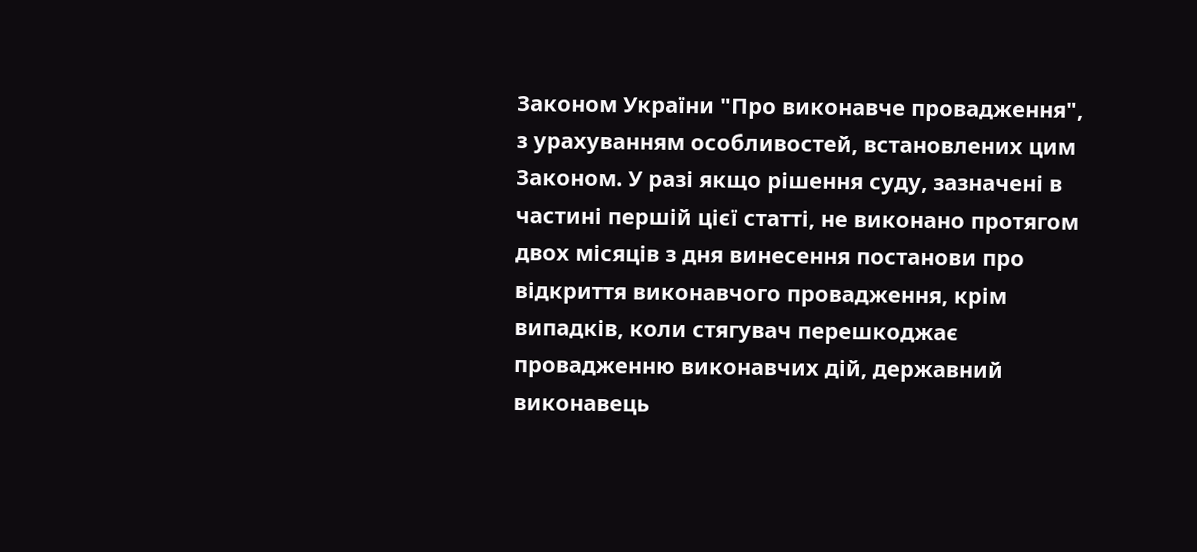Законом України "Про виконавче провадження", з урахуванням особливостей, встановлених цим Законом. У разі якщо рішення суду, зазначені в частині першій цієї статті, не виконано протягом двох місяців з дня винесення постанови про відкриття виконавчого провадження, крім випадків, коли стягувач перешкоджає провадженню виконавчих дій, державний виконавець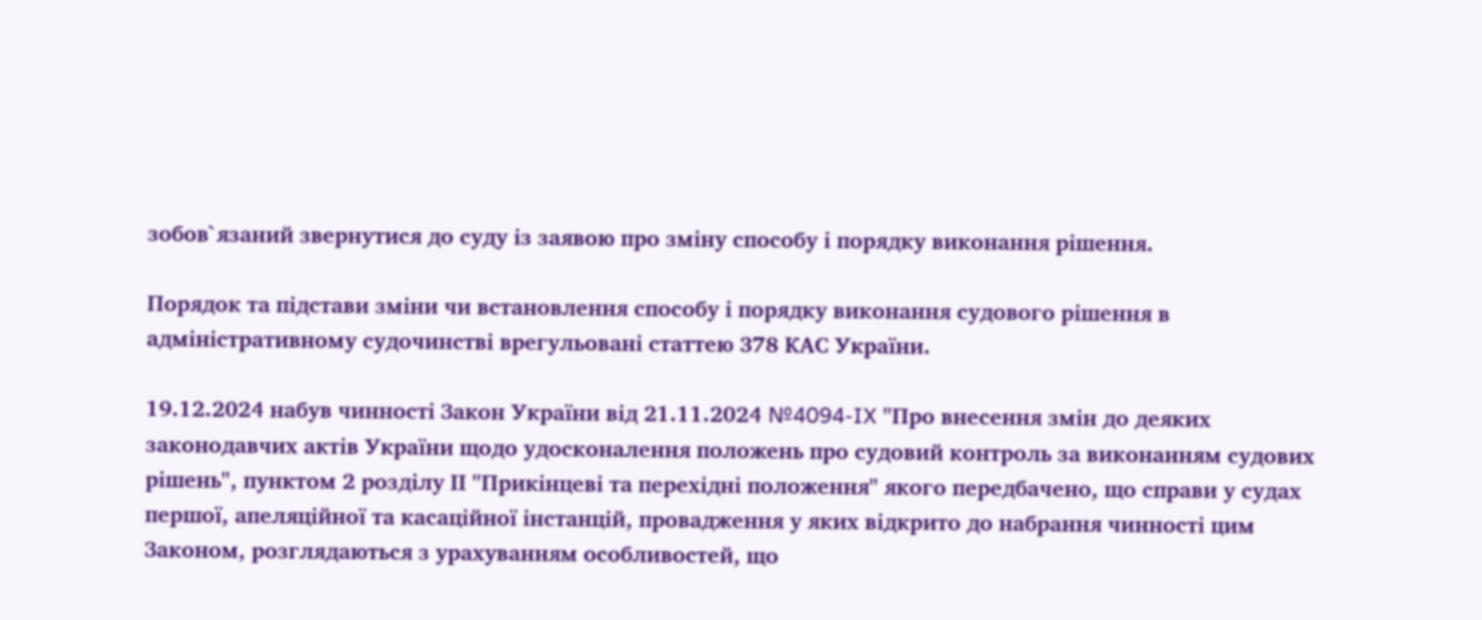зобов`язаний звернутися до суду із заявою про зміну способу і порядку виконання рішення.

Порядок та підстави зміни чи встановлення способу і порядку виконання судового рішення в адміністративному судочинстві врегульовані статтею 378 КАС України.

19.12.2024 набув чинності Закон України від 21.11.2024 №4094-IX "Про внесення змін до деяких законодавчих актів України щодо удосконалення положень про судовий контроль за виконанням судових рішень", пунктом 2 розділу ІІ "Прикінцеві та перехідні положення" якого передбачено, що справи у судах першої, апеляційної та касаційної інстанцій, провадження у яких відкрито до набрання чинності цим Законом, розглядаються з урахуванням особливостей, що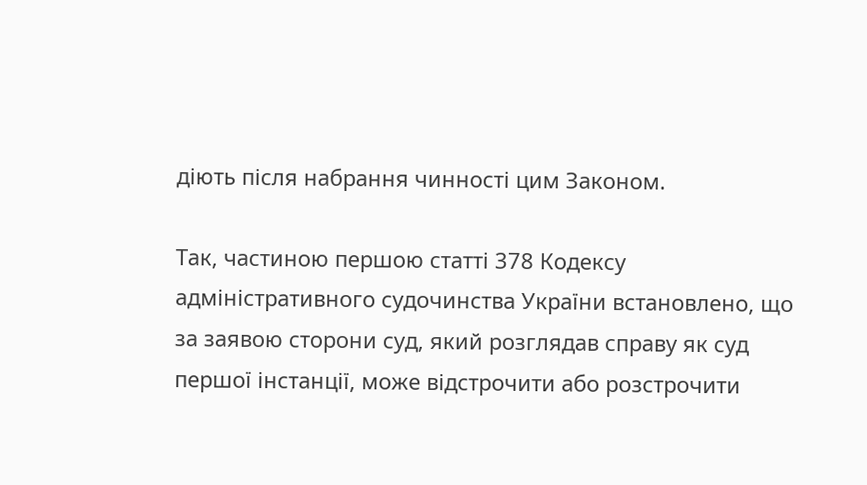діють після набрання чинності цим Законом.

Так, частиною першою статті 378 Кодексу адміністративного судочинства України встановлено, що за заявою сторони суд, який розглядав справу як суд першої інстанції, може відстрочити або розстрочити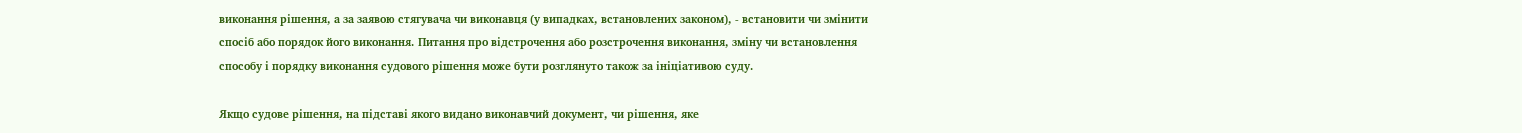виконання рішення, а за заявою стягувача чи виконавця (у випадках, встановлених законом), - встановити чи змінити спосіб або порядок його виконання. Питання про відстрочення або розстрочення виконання, зміну чи встановлення способу і порядку виконання судового рішення може бути розглянуто також за ініціативою суду.

Якщо судове рішення, на підставі якого видано виконавчий документ, чи рішення, яке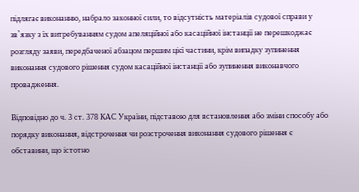підлягає виконанню, набрало законної сили, то відсутність матеріалів судової справи у зв`язку з їх витребуванням судом апеляційної або касаційної інстанції не перешкоджає розгляду заяви, передбаченої абзацом першим цієї частини, крім випадку зупинення виконання судового рішення судом касаційної інстанції або зупинення виконавчого провадження.

Відповідно до ч. 3 ст. 378 КАС України, підставою для встановлення або зміни способу або порядку виконання, відстрочення чи розстрочення виконання судового рішення є обставини, що істотно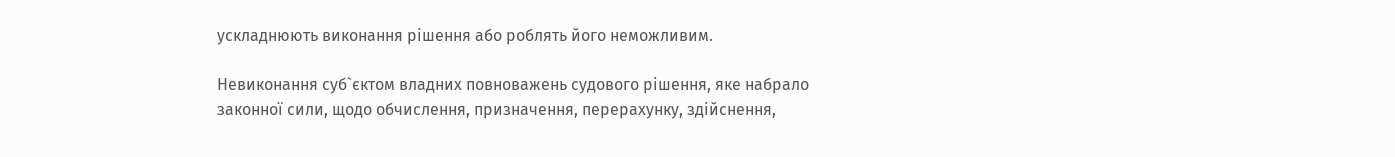ускладнюють виконання рішення або роблять його неможливим.

Невиконання суб`єктом владних повноважень судового рішення, яке набрало законної сили, щодо обчислення, призначення, перерахунку, здійснення,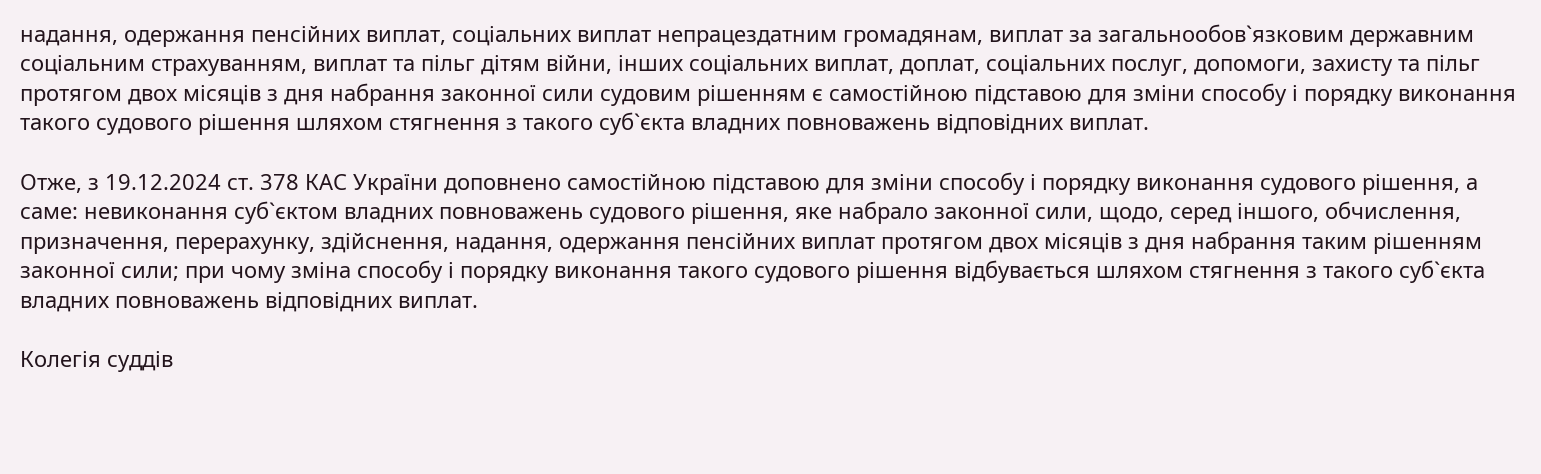надання, одержання пенсійних виплат, соціальних виплат непрацездатним громадянам, виплат за загальнообов`язковим державним соціальним страхуванням, виплат та пільг дітям війни, інших соціальних виплат, доплат, соціальних послуг, допомоги, захисту та пільг протягом двох місяців з дня набрання законної сили судовим рішенням є самостійною підставою для зміни способу і порядку виконання такого судового рішення шляхом стягнення з такого суб`єкта владних повноважень відповідних виплат.

Отже, з 19.12.2024 ст. 378 КАС України доповнено самостійною підставою для зміни способу і порядку виконання судового рішення, а саме: невиконання суб`єктом владних повноважень судового рішення, яке набрало законної сили, щодо, серед іншого, обчислення, призначення, перерахунку, здійснення, надання, одержання пенсійних виплат протягом двох місяців з дня набрання таким рішенням законної сили; при чому зміна способу і порядку виконання такого судового рішення відбувається шляхом стягнення з такого суб`єкта владних повноважень відповідних виплат.

Колегія суддів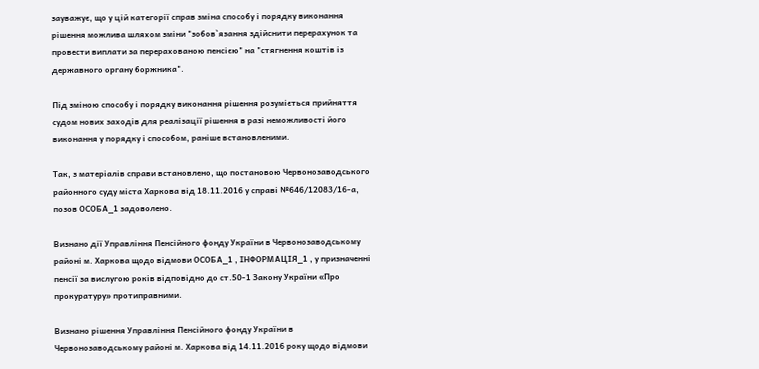зауважує, що у цій категорії справ зміна способу і порядку виконання рішення можлива шляхом зміни "зобов`язання здійснити перерахунок та провести виплати за перерахованою пенсією" на "стягнення коштів із державного органу боржника".

Під зміною способу і порядку виконання рішення розуміється прийняття судом нових заходів для реалізації рішення в разі неможливості його виконання у порядку і способом, раніше встановленими.

Так, з матеріалів справи встановлено, що постановою Червонозаводського районного суду міста Харкова від 18.11.2016 у справі №646/12083/16-а, позов ОСОБА_1 задоволено.

Визнано дії Управління Пенсійного фонду України в Червонозаводському районі м. Харкова щодо відмови ОСОБА_1 , ІНФОРМАЦІЯ_1 , у призначенні пенсії за вислугою років відповідно до ст.50-1 Закону України «Про прокуратуру» протиправними.

Визнано рішення Управління Пенсійного фонду України в Червонозаводському районі м. Харкова від 14.11.2016 року щодо відмови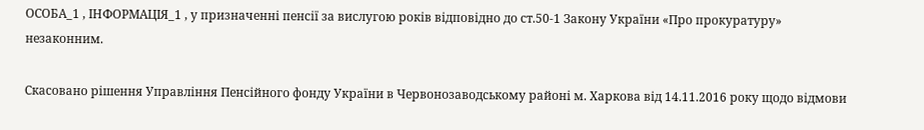ОСОБА_1 , ІНФОРМАЦІЯ_1 , у призначенні пенсії за вислугою років відповідно до ст.50-1 Закону України «Про прокуратуру» незаконним.

Скасовано рішення Управління Пенсійного фонду України в Червонозаводському районі м. Харкова від 14.11.2016 року щодо відмови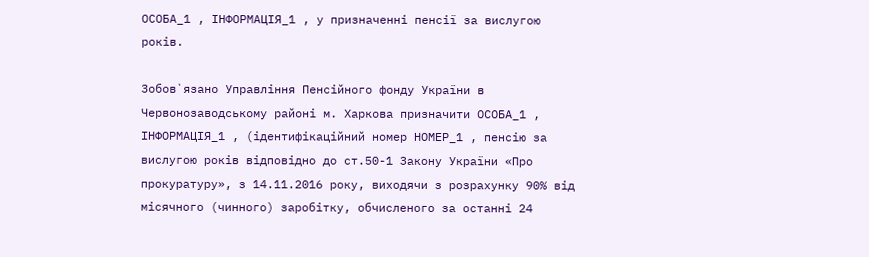ОСОБА_1 , ІНФОРМАЦІЯ_1 , у призначенні пенсії за вислугою років.

Зобов`язано Управління Пенсійного фонду України в Червонозаводському районі м. Харкова призначити ОСОБА_1 , ІНФОРМАЦІЯ_1 , (ідентифікаційний номер НОМЕР_1 , пенсію за вислугою років відповідно до ст.50-1 Закону України «Про прокуратуру», з 14.11.2016 року, виходячи з розрахунку 90% від місячного (чинного) заробітку, обчисленого за останні 24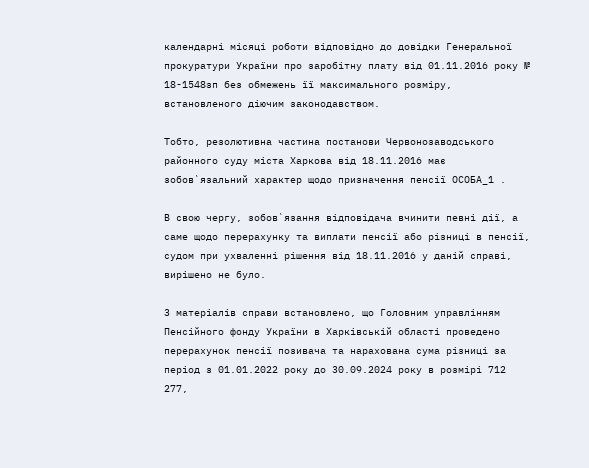календарні місяці роботи відповідно до довідки Генеральної прокуратури України про заробітну плату від 01.11.2016 року № 18-1548зп без обмежень її максимального розміру, встановленого діючим законодавством.

Тобто, резолютивна частина постанови Червонозаводського районного суду міста Харкова від 18.11.2016 має зобов`язальний характер щодо призначення пенсії ОСОБА_1 .

В свою чергу, зобов`язання відповідача вчинити певні дії, а саме щодо перерахунку та виплати пенсії або різниці в пенсії, судом при ухваленні рішення від 18.11.2016 у даній справі, вирішено не було.

З матеріалів справи встановлено, що Головним управлінням Пенсійного фонду України в Харківській області проведено перерахунок пенсії позивача та нарахована сума різниці за період з 01.01.2022 року до 30.09.2024 року в розмірі 712 277,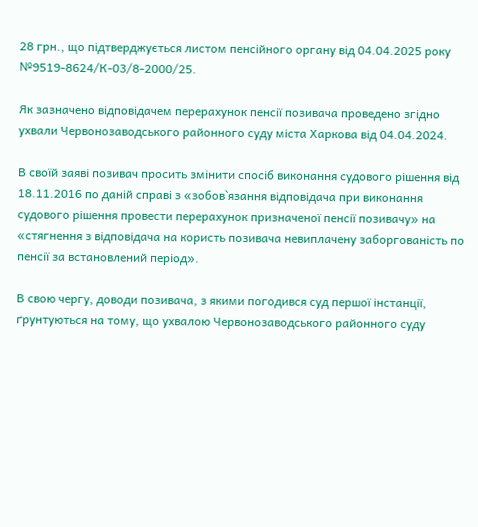28 грн., що підтверджується листом пенсійного органу від 04.04.2025 року №9519-8624/К-03/8-2000/25.

Як зазначено відповідачем перерахунок пенсії позивача проведено згідно ухвали Червонозаводського районного суду міста Харкова від 04.04.2024.

В своїй заяві позивач просить змінити спосіб виконання судового рішення від 18.11.2016 по даній справі з «зобов`язання відповідача при виконання судового рішення провести перерахунок призначеної пенсії позивачу» на «стягнення з відповідача на користь позивача невиплачену заборгованість по пенсії за встановлений період».

В свою чергу, доводи позивача, з якими погодився суд першої інстанції, ґрунтуються на тому, що ухвалою Червонозаводського районного суду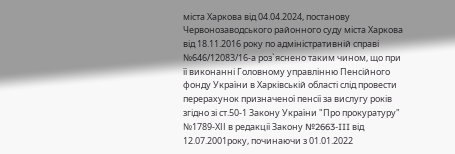міста Харкова від 04.04.2024, постанову Червонозаводського районного суду міста Харкова від 18.11.2016 року по адміністративній справі №646/12083/16-а роз`яснено таким чином, що при її виконанні Головному управлінню Пенсійного фонду України в Харківській області слід провести перерахунок призначеної пенсії за вислугу років згідно зі ст.50-1 Закону України "Про прокуратуру" №1789-ХІІ в редакції Закону №2663-III від 12.07.2001року, починаючи з 01.01.2022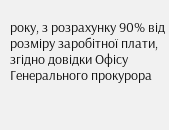року, з розрахунку 90% від розміру заробітної плати, згідно довідки Офісу Генерального прокурора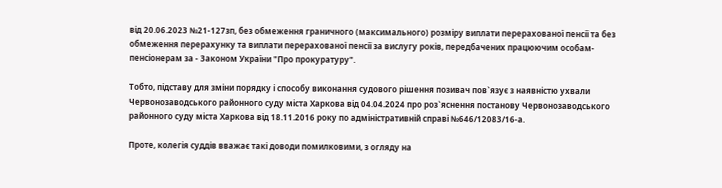від 20.06.2023 №21-127зп, без обмеження граничного (максимального) розміру виплати перерахованої пенсії та без обмеження перерахунку та виплати перерахованої пенсії за вислугу років, передбачених працюючим особам-пенсіонерам за - Законом України "Про прокуратуру".

Тобто, підставу для зміни порядку і способу виконання судового рішення позивач пов`язує з наявністю ухвали Червонозаводського районного суду міста Харкова від 04.04.2024 про роз`яснення постанову Червонозаводського районного суду міста Харкова від 18.11.2016 року по адміністративній справі №646/12083/16-а.

Проте, колегія суддів вважає такі доводи помилковими, з огляду на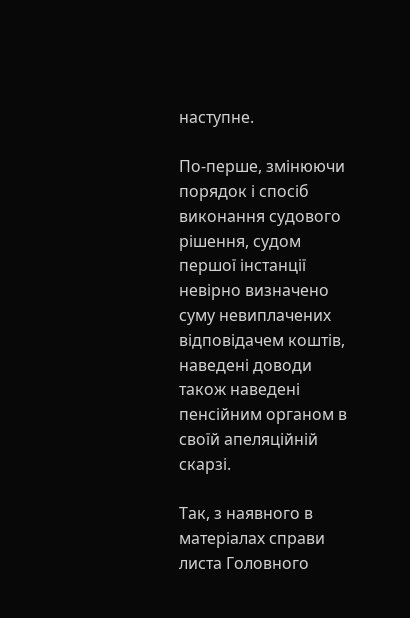наступне.

По-перше, змінюючи порядок і спосіб виконання судового рішення, судом першої інстанції невірно визначено суму невиплачених відповідачем коштів, наведені доводи також наведені пенсійним органом в своїй апеляційній скарзі.

Так, з наявного в матеріалах справи листа Головного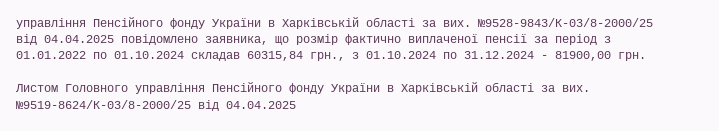управління Пенсійного фонду України в Харківській області за вих. №9528-9843/К-03/8-2000/25 від 04.04.2025 повідомлено заявника, що розмір фактично виплаченої пенсії за період з 01.01.2022 по 01.10.2024 складав 60315,84 грн., з 01.10.2024 по 31.12.2024 - 81900,00 грн.

Листом Головного управління Пенсійного фонду України в Харківській області за вих. №9519-8624/К-03/8-2000/25 від 04.04.2025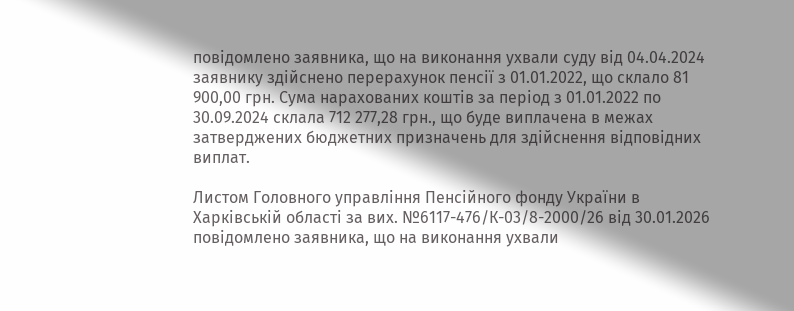повідомлено заявника, що на виконання ухвали суду від 04.04.2024 заявнику здійснено перерахунок пенсії з 01.01.2022, що склало 81 900,00 грн. Сума нарахованих коштів за період з 01.01.2022 по 30.09.2024 склала 712 277,28 грн., що буде виплачена в межах затверджених бюджетних призначень для здійснення відповідних виплат.

Листом Головного управління Пенсійного фонду України в Харківській області за вих. №6117-476/К-03/8-2000/26 від 30.01.2026 повідомлено заявника, що на виконання ухвали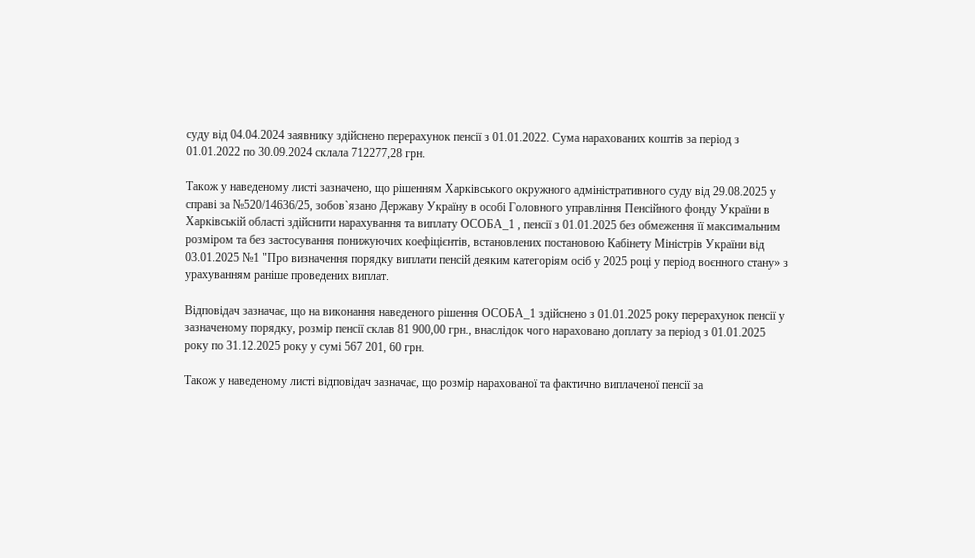суду від 04.04.2024 заявнику здійснено перерахунок пенсії з 01.01.2022. Сума нарахованих коштів за період з 01.01.2022 по 30.09.2024 склала 712277,28 грн.

Також у наведеному листі зазначено, що рішенням Харківського окружного адміністративного суду від 29.08.2025 у справі за №520/14636/25, зобов`язано Державу Україну в особі Головного управління Пенсійного фонду України в Харківській області здійснити нарахування та виплату ОСОБА_1 , пенсії з 01.01.2025 без обмеження її максимальним розміром та без застосування понижуючих коефіцієнтів, встановлених постановою Кабінету Міністрів України від 03.01.2025 №1 "Про визначення порядку виплати пенсій деяким категоріям осіб у 2025 році у період воєнного стану» з урахуванням раніше проведених виплат.

Відповідач зазначає, що на виконання наведеного рішення ОСОБА_1 здійснено з 01.01.2025 року перерахунок пенсії у зазначеному порядку, розмір пенсії склав 81 900,00 грн., внаслідок чого нараховано доплату за період з 01.01.2025 року по 31.12.2025 року у сумі 567 201, 60 грн.

Також у наведеному листі відповідач зазначає, що розмір нарахованої та фактично виплаченої пенсії за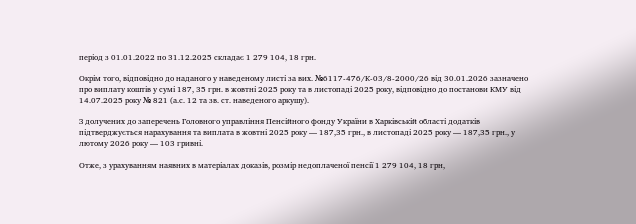період з 01.01.2022 по 31.12.2025 складає 1 279 104, 18 грн.

Окрім того, відповідно до наданого у наведеному листі за вих. №6117-476/К-03/8-2000/26 від 30.01.2026 зазначено про виплату коштів у сумі 187, 35 грн. в жовтні 2025 року та в листопаді 2025 року, відповідно до постанови КМУ від 14.07.2025 року № 821 (а.с. 12 та зв. ст. наведеного аркушу).

З долучених до заперечень Головного управління Пенсійного фонду України в Харківській області додатків підтверджується нарахування та виплата в жовтні 2025 року — 187,35 грн., в листопаді 2025 року — 187,35 грн., у лютому 2026 року — 103 гривні.

Отже, з урахуванням наявних в матеріалах доказів, розмір недоплаченої пенсії 1 279 104, 18 грн,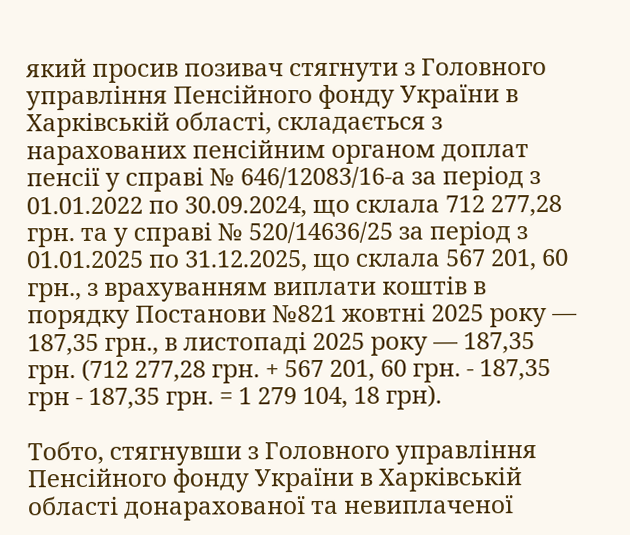який просив позивач стягнути з Головного управління Пенсійного фонду України в Харківській області, складається з нарахованих пенсійним органом доплат пенсії у справі № 646/12083/16-а за період з 01.01.2022 по 30.09.2024, що склала 712 277,28 грн. та у справі № 520/14636/25 за період з 01.01.2025 по 31.12.2025, що склала 567 201, 60 грн., з врахуванням виплати коштів в порядку Постанови №821 жовтні 2025 року — 187,35 грн., в листопаді 2025 року — 187,35 грн. (712 277,28 грн. + 567 201, 60 грн. - 187,35 грн - 187,35 грн. = 1 279 104, 18 грн).

Тобто, стягнувши з Головного управління Пенсійного фонду України в Харківській області донарахованої та невиплаченої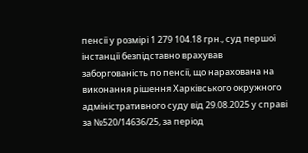пенсії у розмірі 1 279 104.18 грн., суд першої інстанції безпідставно врахував заборгованість по пенсії, що нарахована на виконання рішення Харківського окружного адміністративного суду від 29.08.2025 у справі за №520/14636/25, за період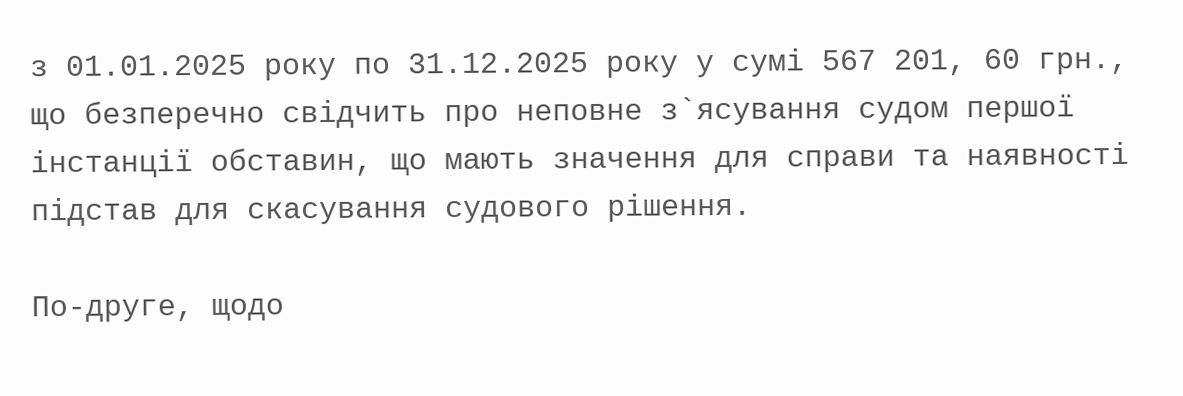з 01.01.2025 року по 31.12.2025 року у сумі 567 201, 60 грн., що безперечно свідчить про неповне з`ясування судом першої інстанції обставин, що мають значення для справи та наявності підстав для скасування судового рішення.

По-друге, щодо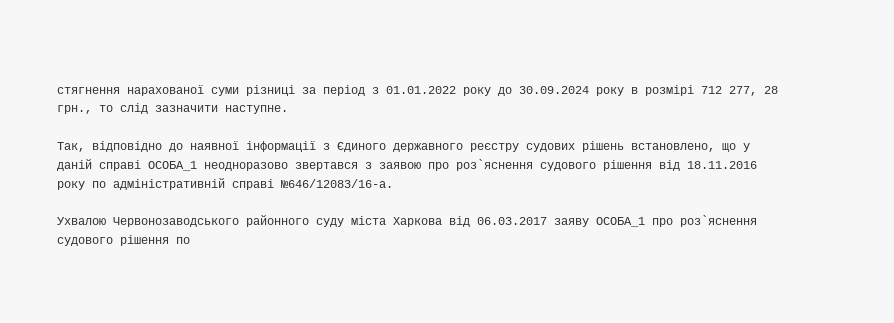стягнення нарахованої суми різниці за період з 01.01.2022 року до 30.09.2024 року в розмірі 712 277, 28 грн., то слід зазначити наступне.

Так, відповідно до наявної інформації з Єдиного державного реєстру судових рішень встановлено, що у даній справі ОСОБА_1 неодноразово звертався з заявою про роз`яснення судового рішення від 18.11.2016 року по адміністративній справі №646/12083/16-а.

Ухвалою Червонозаводського районного суду міста Харкова від 06.03.2017 заяву ОСОБА_1 про роз`яснення судового рішення по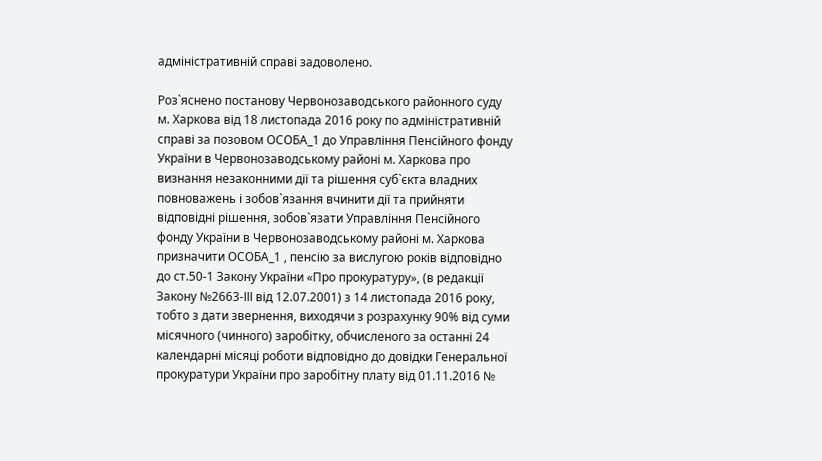адміністративній справі задоволено.

Роз`яснено постанову Червонозаводського районного суду м. Харкова від 18 листопада 2016 року по адміністративній справі за позовом ОСОБА_1 до Управління Пенсійного фонду України в Червонозаводському районі м. Харкова про визнання незаконними дії та рішення суб`єкта владних повноважень і зобов`язання вчинити дії та прийняти відповідні рішення, зобов`язати Управління Пенсійного фонду України в Червонозаводському районі м. Харкова призначити ОСОБА_1 , пенсію за вислугою років відповідно до ст.50-1 Закону України «Про прокуратуру», (в редакції Закону №2663-ІІІ від 12.07.2001) з 14 листопада 2016 року, тобто з дати звернення, виходячи з розрахунку 90% від суми місячного (чинного) заробітку, обчисленого за останні 24 календарні місяці роботи відповідно до довідки Генеральної прокуратури України про заробітну плату від 01.11.2016 №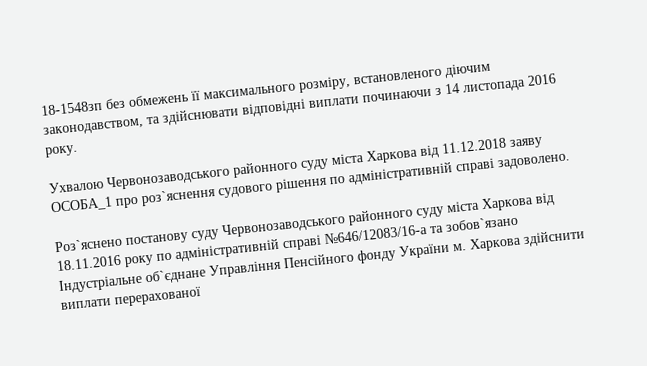18-1548зп без обмежень її максимального розміру, встановленого діючим законодавством, та здійснювати відповідні виплати починаючи з 14 листопада 2016 року.

Ухвалою Червонозаводського районного суду міста Харкова від 11.12.2018 заяву ОСОБА_1 про роз`яснення судового рішення по адміністративній справі задоволено.

Роз`яснено постанову суду Червонозаводського районного суду міста Харкова від 18.11.2016 року по адміністративній справі №646/12083/16-а та зобов`язано Індустріальне об`єднане Управління Пенсійного фонду України м. Харкова здійснити виплати перерахованої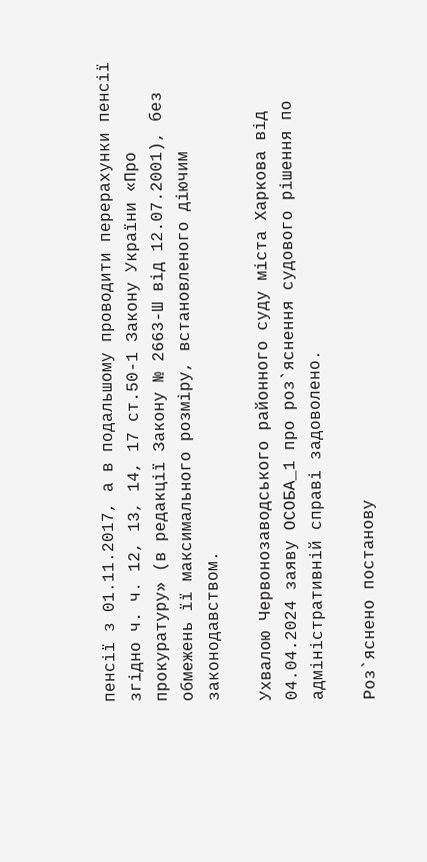пенсії з 01.11.2017, а в подальшому проводити перерахунки пенсії згідно ч. ч. 12, 13, 14, 17 ст.50-1 Закону України «Про прокуратуру» (в редакції Закону № 2663-Ш від 12.07.2001), без обмежень її максимального розміру, встановленого діючим законодавством.

Ухвалою Червонозаводського районного суду міста Харкова від 04.04.2024 заяву ОСОБА_1 про роз`яснення судового рішення по адміністративній справі задоволено.

Роз`яснено постанову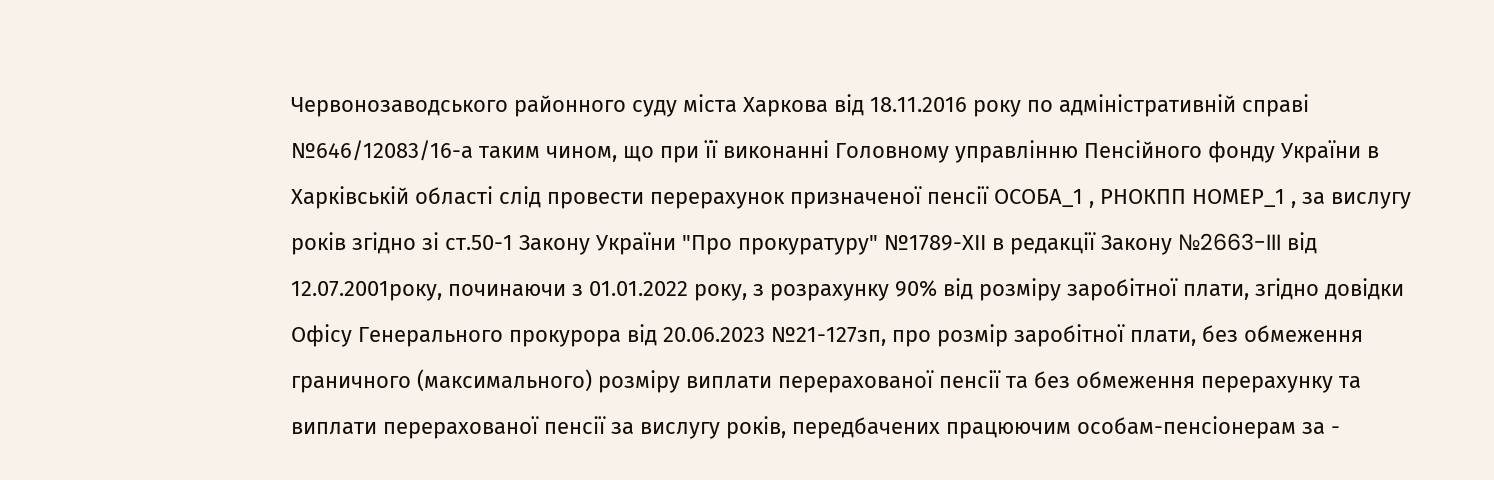Червонозаводського районного суду міста Харкова від 18.11.2016 року по адміністративній справі №646/12083/16-а таким чином, що при її виконанні Головному управлінню Пенсійного фонду України в Харківській області слід провести перерахунок призначеної пенсії ОСОБА_1 , РНОКПП НОМЕР_1 , за вислугу років згідно зі ст.50-1 Закону України "Про прокуратуру" №1789-ХІІ в редакції Закону №2663-III від 12.07.2001року, починаючи з 01.01.2022 року, з розрахунку 90% від розміру заробітної плати, згідно довідки Офісу Генерального прокурора від 20.06.2023 №21-127зп, про розмір заробітної плати, без обмеження граничного (максимального) розміру виплати перерахованої пенсії та без обмеження перерахунку та виплати перерахованої пенсії за вислугу років, передбачених працюючим особам-пенсіонерам за -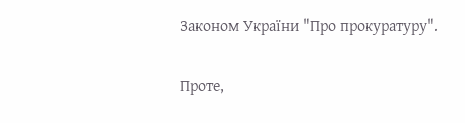Законом України "Про прокуратуру".

Проте,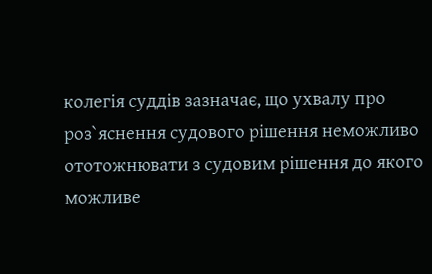колегія суддів зазначає, що ухвалу про роз`яснення судового рішення неможливо ототожнювати з судовим рішення до якого можливе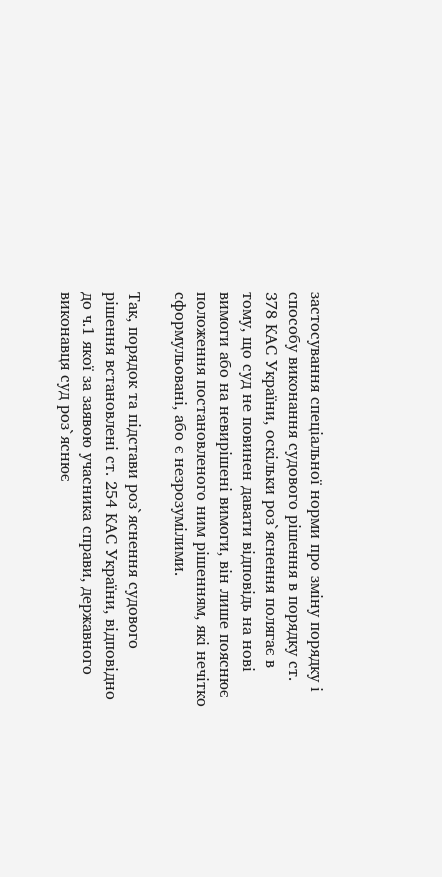застосування спеціальної норми про зміну порядку і способу виконання судового рішення в порядку ст. 378 КАС України, оскільки роз`яснення полягає в тому, що суд не повинен давати відповідь на нові вимоги або на невирішені вимоги, він лише пояснює положення постановленого ним рішенням, які нечітко сформульовані, або є незрозумілими.

Так, порядок та підстави роз`яснення судового рішення встановлені ст. 254 КАС України, відповідно до ч.1 якої за заявою учасника справи, державного виконавця суд роз`яснює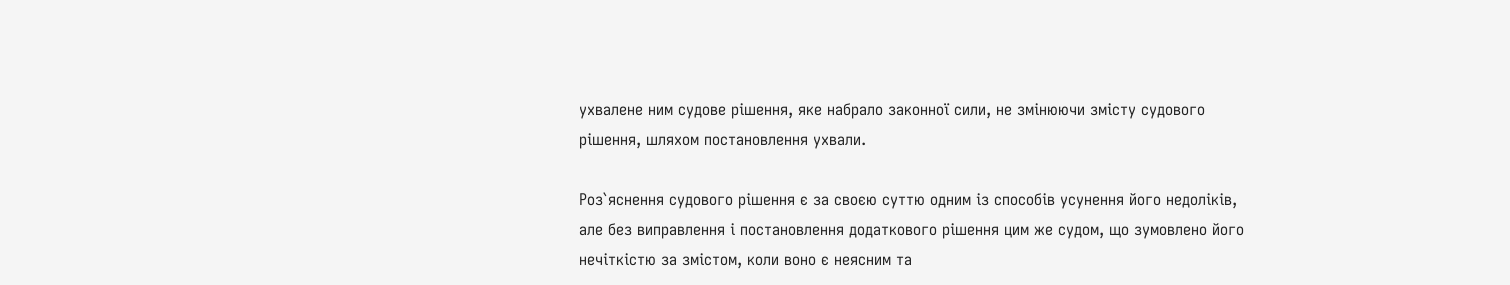ухвалене ним судове рішення, яке набрало законної сили, не змінюючи змісту судового рішення, шляхом постановлення ухвали.

Роз`яснення судового рішення є за своєю суттю одним із способів усунення його недоліків, але без виправлення і постановлення додаткового рішення цим же судом, що зумовлено його нечіткістю за змістом, коли воно є неясним та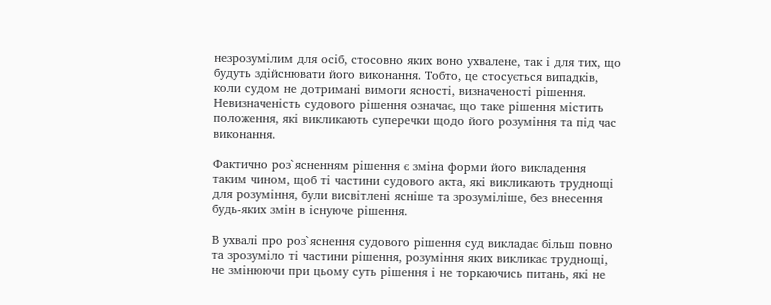незрозумілим для осіб, стосовно яких воно ухвалене, так і для тих, що будуть здійснювати його виконання. Тобто, це стосується випадків, коли судом не дотримані вимоги ясності, визначеності рішення. Невизначеність судового рішення означає, що таке рішення містить положення, які викликають суперечки щодо його розуміння та під час виконання.

Фактично роз`ясненням рішення є зміна форми його викладення таким чином, щоб ті частини судового акта, які викликають труднощі для розуміння, були висвітлені ясніше та зрозуміліше, без внесення будь-яких змін в існуюче рішення.

В ухвалі про роз`яснення судового рішення суд викладає більш повно та зрозуміло ті частини рішення, розуміння яких викликає труднощі, не змінюючи при цьому суть рішення і не торкаючись питань, які не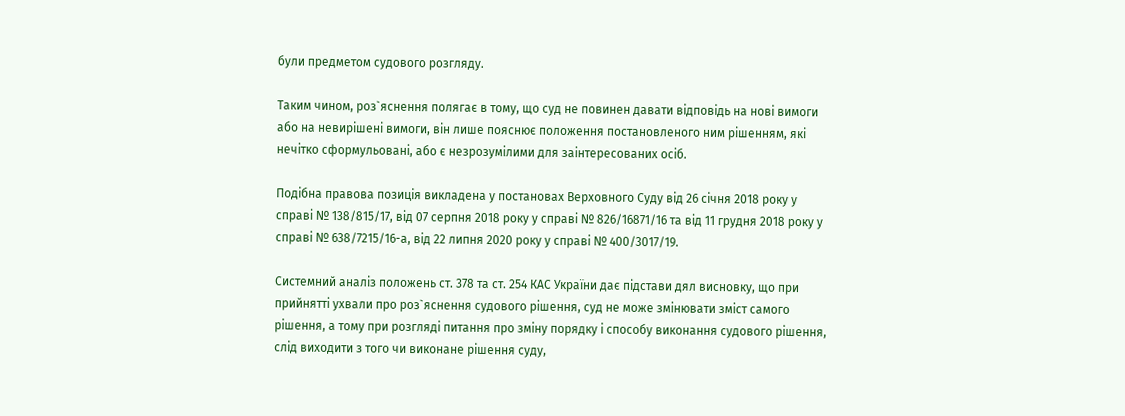були предметом судового розгляду.

Таким чином, роз`яснення полягає в тому, що суд не повинен давати відповідь на нові вимоги або на невирішені вимоги, він лише пояснює положення постановленого ним рішенням, які нечітко сформульовані, або є незрозумілими для заінтересованих осіб.

Подібна правова позиція викладена у постановах Верховного Суду від 26 січня 2018 року у справі № 138/815/17, від 07 серпня 2018 року у справі № 826/16871/16 та від 11 грудня 2018 року у справі № 638/7215/16-а, від 22 липня 2020 року у справі № 400/3017/19.

Системний аналіз положень ст. 378 та ст. 254 КАС України дає підстави дял висновку, що при прийнятті ухвали про роз`яснення судового рішення, суд не може змінювати зміст самого рішення, а тому при розгляді питання про зміну порядку і способу виконання судового рішення, слід виходити з того чи виконане рішення суду,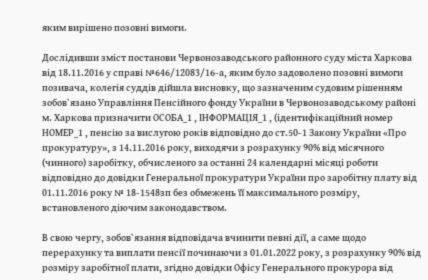яким вирішено позовні вимоги.

Дослідивши зміст постанови Червонозаводського районного суду міста Харкова від 18.11.2016 у справі №646/12083/16-а, яким було задоволено позовні вимоги позивача, колегія суддів дійшла висновку, що зазначеним судовим рішенням зобов`язано Управління Пенсійного фонду України в Червонозаводському районі м. Харкова призначити ОСОБА_1 , ІНФОРМАЦІЯ_1 , (ідентифікаційний номер НОМЕР_1 , пенсію за вислугою років відповідно до ст.50-1 Закону України «Про прокуратуру», з 14.11.2016 року, виходячи з розрахунку 90% від місячного (чинного) заробітку, обчисленого за останні 24 календарні місяці роботи відповідно до довідки Генеральної прокуратури України про заробітну плату від 01.11.2016 року № 18-1548зп без обмежень її максимального розміру, встановленого діючим законодавством.

В свою чергу, зобов`язання відповідача вчинити певні дії, а саме щодо перерахунку та виплати пенсії починаючи з 01.01.2022 року, з розрахунку 90% від розміру заробітної плати, згідно довідки Офісу Генерального прокурора від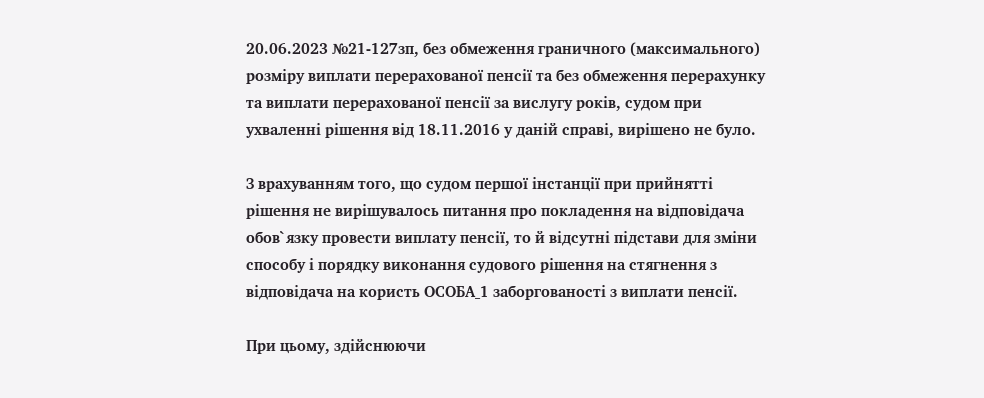20.06.2023 №21-127зп, без обмеження граничного (максимального) розміру виплати перерахованої пенсії та без обмеження перерахунку та виплати перерахованої пенсії за вислугу років, судом при ухваленні рішення від 18.11.2016 у даній справі, вирішено не було.

З врахуванням того, що судом першої інстанції при прийнятті рішення не вирішувалось питання про покладення на відповідача обов`язку провести виплату пенсії, то й відсутні підстави для зміни способу і порядку виконання судового рішення на стягнення з відповідача на користь ОСОБА_1 заборгованості з виплати пенсії.

При цьому, здійснюючи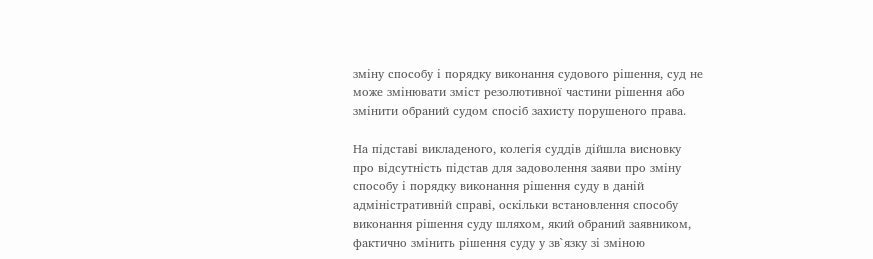зміну способу і порядку виконання судового рішення, суд не може змінювати зміст резолютивної частини рішення або змінити обраний судом спосіб захисту порушеного права.

На підставі викладеного, колегія суддів дійшла висновку про відсутність підстав для задоволення заяви про зміну способу і порядку виконання рішення суду в даній адміністративній справі, оскільки встановлення способу виконання рішення суду шляхом, який обраний заявником, фактично змінить рішення суду у зв`язку зі зміною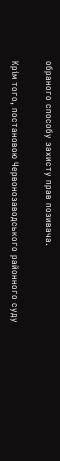обраного способу захисту прав позивача.

Крім того, постановою Червонозаводського районного суду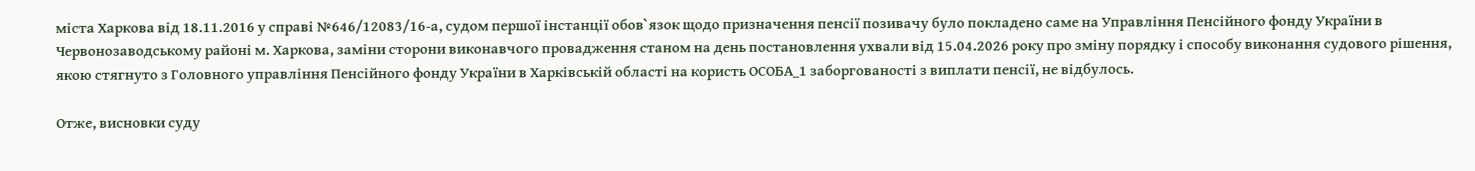міста Харкова від 18.11.2016 у справі №646/12083/16-а, судом першої інстанції обов`язок щодо призначення пенсії позивачу було покладено саме на Управління Пенсійного фонду України в Червонозаводському районі м. Харкова, заміни сторони виконавчого провадження станом на день постановлення ухвали від 15.04.2026 року про зміну порядку і способу виконання судового рішення, якою стягнуто з Головного управління Пенсійного фонду України в Харківській області на користь ОСОБА_1 заборгованості з виплати пенсії, не відбулось.

Отже, висновки суду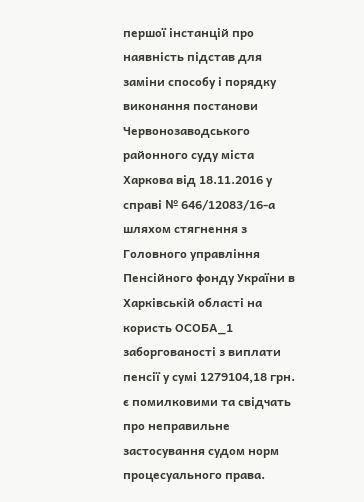першої інстанцій про наявність підстав для заміни способу і порядку виконання постанови Червонозаводського районного суду міста Харкова від 18.11.2016 у справі № 646/12083/16-а шляхом стягнення з Головного управління Пенсійного фонду України в Харківській області на користь ОСОБА_1 заборгованості з виплати пенсії у сумі 1279104,18 грн. є помилковими та свідчать про неправильне застосування судом норм процесуального права.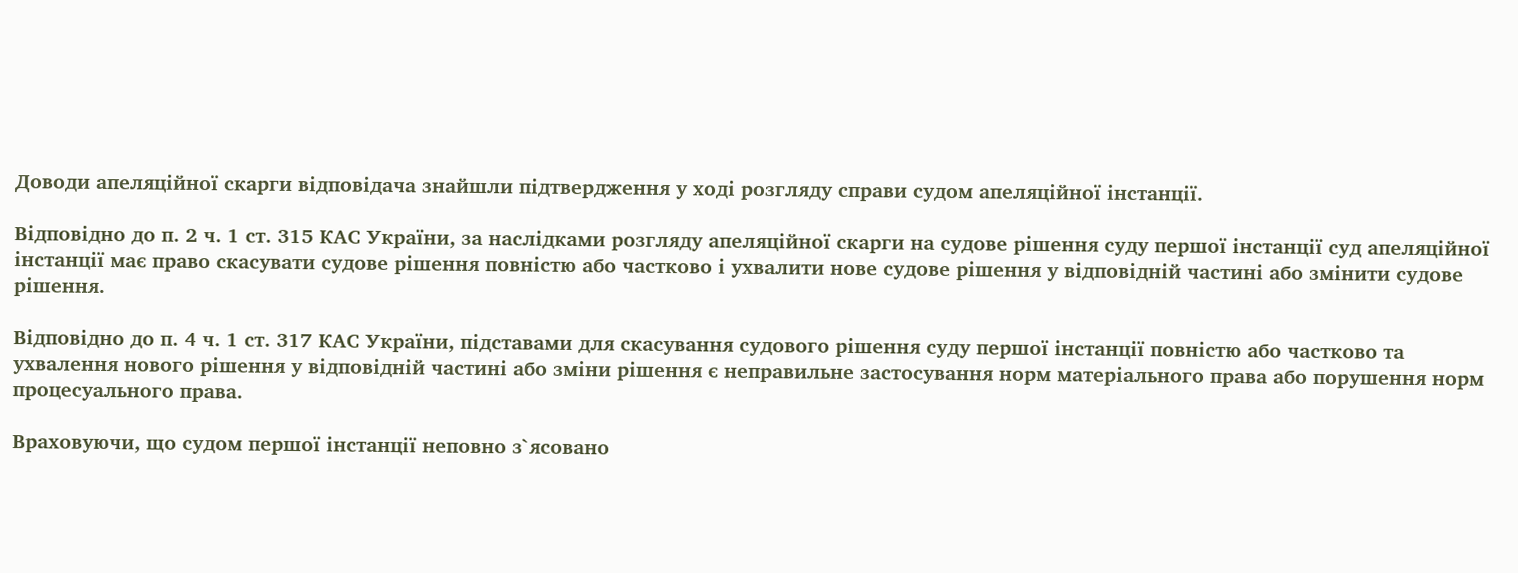Доводи апеляційної скарги відповідача знайшли підтвердження у ході розгляду справи судом апеляційної інстанції.

Відповідно до п. 2 ч. 1 ст. 315 КАС України, за наслідками розгляду апеляційної скарги на судове рішення суду першої інстанції суд апеляційної інстанції має право скасувати судове рішення повністю або частково і ухвалити нове судове рішення у відповідній частині або змінити судове рішення.

Відповідно до п. 4 ч. 1 ст. 317 КАС України, підставами для скасування судового рішення суду першої інстанції повністю або частково та ухвалення нового рішення у відповідній частині або зміни рішення є неправильне застосування норм матеріального права або порушення норм процесуального права.

Враховуючи, що судом першої інстанції неповно з`ясовано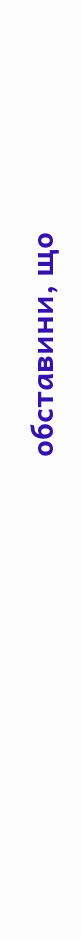обставини, що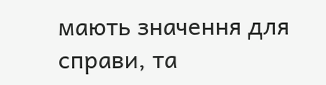мають значення для справи, та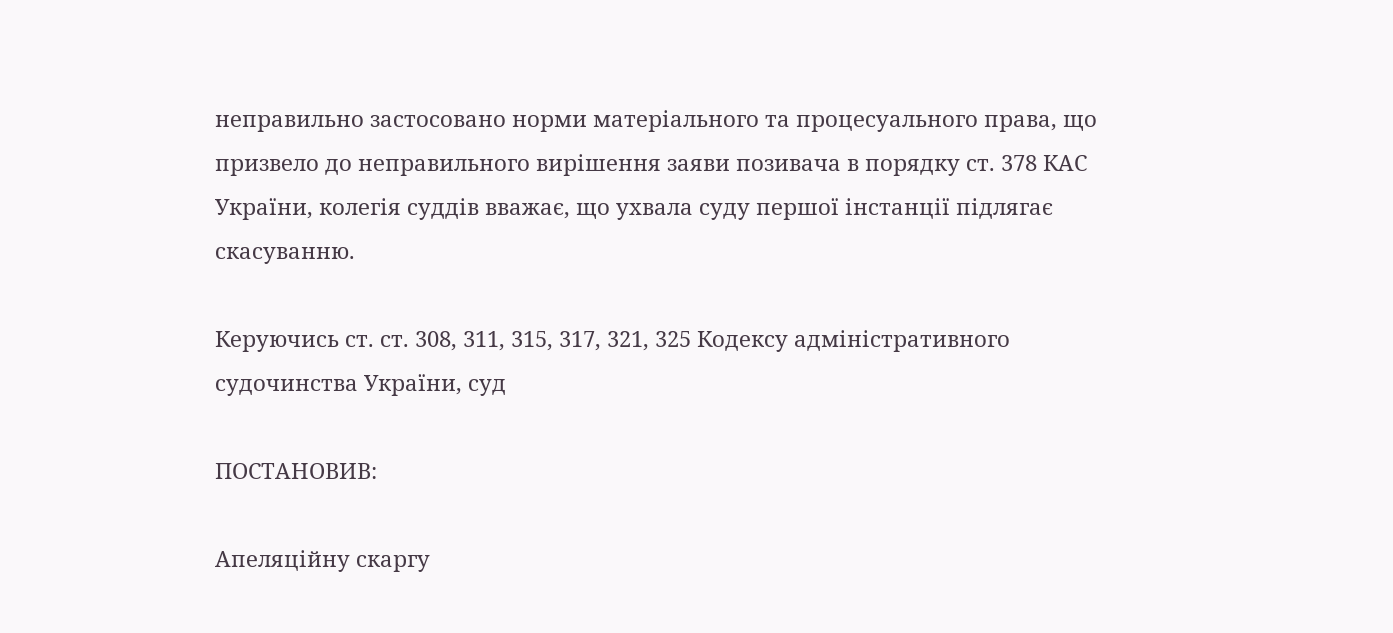неправильно застосовано норми матеріального та процесуального права, що призвело до неправильного вирішення заяви позивача в порядку ст. 378 КАС України, колегія суддів вважає, що ухвала суду першої інстанції підлягає скасуванню.

Керуючись ст. ст. 308, 311, 315, 317, 321, 325 Кодексу адміністративного судочинства України, суд

ПОСТАНОВИВ:

Апеляційну скаргу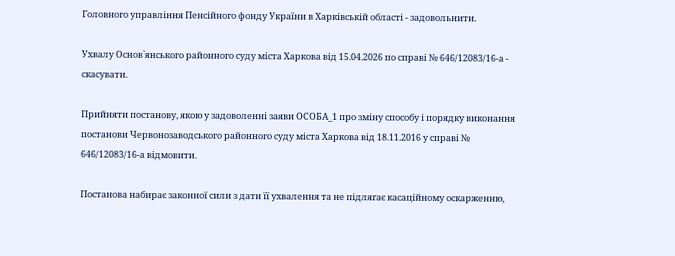Головного управління Пенсійного фонду України в Харківській області - задовольнити.

Ухвалу Основ`янського районного суду міста Харкова від 15.04.2026 по справі № 646/12083/16-а - скасувати.

Прийняти постанову, якою у задоволенні заяви ОСОБА_1 про зміну способу і порядку виконання постанови Червонозаводського районного суду міста Харкова від 18.11.2016 у справі № 646/12083/16-а відмовити.

Постанова набирає законної сили з дати її ухвалення та не підлягає касаційному оскарженню,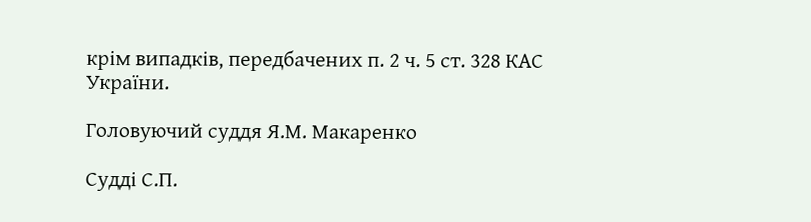крім випадків, передбачених п. 2 ч. 5 ст. 328 КАС України.

Головуючий суддя Я.М. Макаренко

Судді С.П.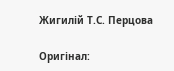Жигилій Т.С. Перцова

Оригінал: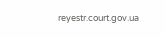reyestr.court.gov.ua